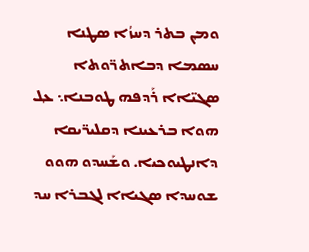ܘܡ݂ܢ ܒܬܪ ܕܚܙܳܐ ܣܛܢܐ ܚܣܡܐ ܕܒܐܬܪ̈ܘܬܐ ܣܓܝ̈ܐܐ ܪܰܕܦܗ ܛܘܒܢܐ܆ ܥ݂ܠ ܗܘܐ ܒܪܥܝܢܐ ܕܩܠܝܪ̈ܝܩܐ ܕܐܢܛܝܘܟܝܐ. ܘܫܰܚܕܘ ܗܘܘ ܫܘܚܕܐ ܣܓܝܐܐ ܠܓܒܪܐ ܚܕ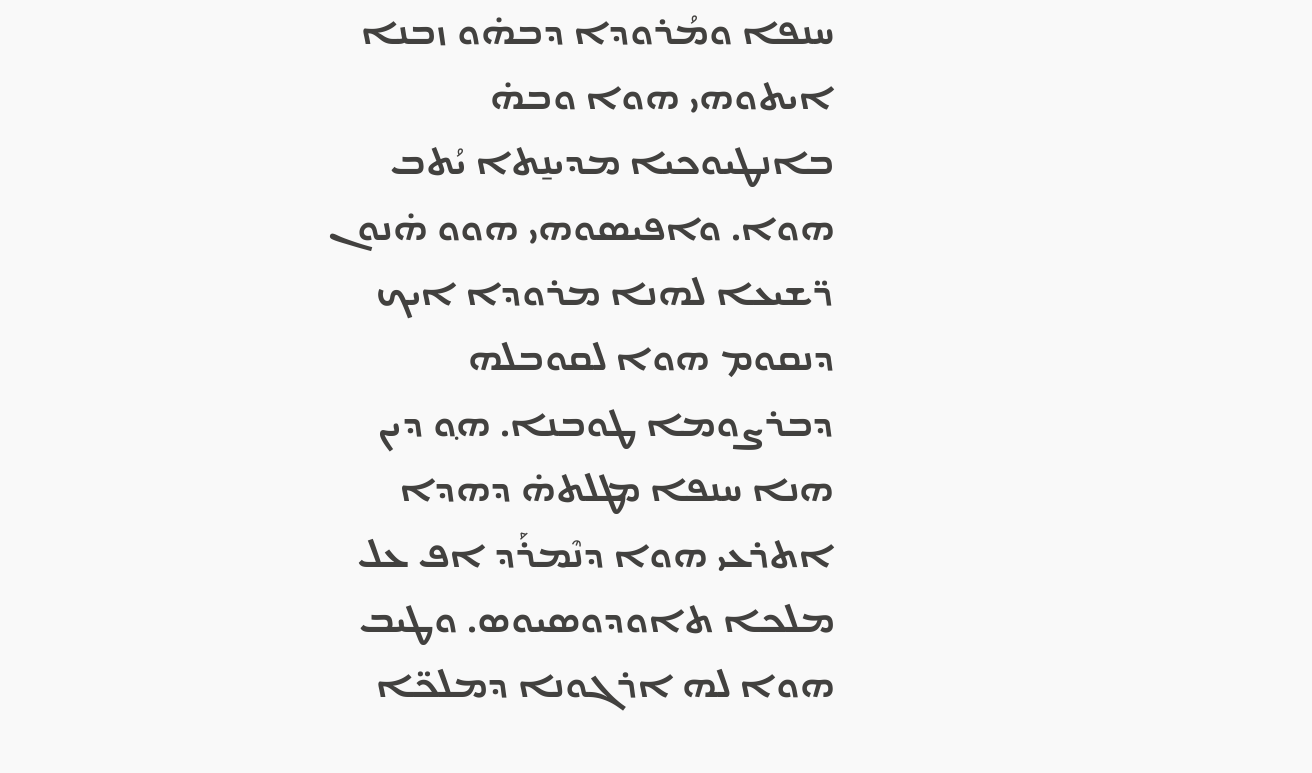ܚܢܦܐ ܘܡܳܪܘܕܐ ܕܒܗ̇ܘ ܙܒܢܐ ܐܝܬܘܗܝ ܗܘܐ ܘܒܗ̇ ܒܐܢܛܝܘܟܝܐ ܡܕܝܢ̱ܬܐ ܝܳܬܒ ܗܘܐ. ܘܐܦܝܣܘܗܝ ܗܘܘ ܗ̇ܢܘܢ ܪ̈ܫܝܥܐ ܠܗܢܐ ܡܪܘܕܐ ܐܝܟ ܕܢܩܘܡ ܗܘܐ ܠܩܘܒܠܗ ܕܒܪܨܘܡܐ ܛܘܒܢܐ. ܗ݂ܘ ܕܝܢ ܗܢܐ ܚܢܦܐ ܡܛܠܬܗ̇ ܕܗܕܐ ܐܬܪܥܝ ܗܘܐ ܕܢܶܡܪܰܕ ܐܦ ܥܠ ܡܠܟܐ ܬܐܘܕܘܣܝܘܣ. ܘܛܝܒ ܗܘܐ ܠܗ ܐܪܓܘܢܐ ܕܡܠܟ̈ܐ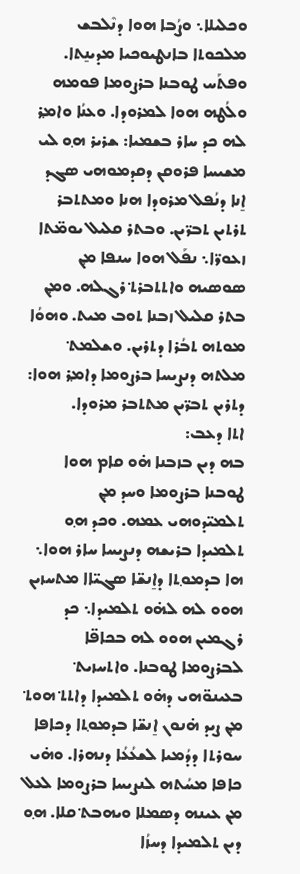ܘܟܠܝܠܐ܆ ܘܨܳܒܐ ܗܘܐ ܕܢܶܠܒܫ ܡܠܟܘܬܐ ܒܐܢܛܝܘܟܝܐ ܡܕܝܢ̱ܬܐ. ܘܦܬܰܚ ܛܘܒܢܐ ܒܪܨܘܡܐ ܦܘܡܗ ܘܠܳܛܗ ܗܘܐ ܠܡܪܘܕܐ. ܘܥܢܳܐ ܘܐܡ݂ܪ ܠܗ ܟܕ ܚܐܪ ܒܫܡܝܐ: ܫܪܝܪ ܗ݂ܘ ܠܝ ܡܫܝܚܐ ܦܪܘܩܢ ܕܩܕܡܘܗܝ ܣܓܕ ܐ̱ܢܐ ܕܢܳܦܠ ܡܪܘܕܐ ܗܢܐ ܘܡܬܬܒܪ ܬܪܬܝܢ ܬܒܪ̈ܝܢ. ܘܒܬܪ ܩܠܝܠ ܝܘܡ̈ܬܐ ܙܥܘܪ̈ܐ܆ ܢܦܰܠ ܗܘܐ ܚܢܦܐ ܡ݂ܢ ܣܘܣܝܗ ܘܐܬܬܒܪܬ݀ ܪܓܠܗ. ܘܡ݂ܢ ܒܬܪ ܩܠܝܠ ܙܒܢܐ ܬܘܒ ܡܝܬ. ܘܗܘܳܐ ܡܘܬܗ ܬܒܳܪܐ ܕܬܪܝܢ. ܘܫܠܡܬ݀ ܡܠܬܗ ܕܢܨܝܚܐ ܒܪܨܘܡܐ ܕܐܡ݂ܪ ܗܘܐ: ܕܬܪܝܢ ܬܒܪ̈ܝܢ ܡܬܬܒܪ ܡܪܘܕܐ.
ܐܬܐ ܕܥܒ:
ܒܗ ܕܝܢ ܒܙܒܢܐ ܗ̇ܘ ܩܐܡ ܗܘܐ ܛܘܒܢܐ ܒܪܨܘܡܐ ܘܚܕ ܡ݂ܢ ܬܠܡܝ̈ܕܘܗܝ ܥܡܗ. ܘܟܕ ܗ݂ܘ ܬܠܡܝܕܐ ܒܪܝܫܗ ܕܢܨܝܚܐ ܚܐܪ ܗܘܐ܆ ܗܐ ܒܕܡܘ݂ܬܐ ܕܐ̱ܢܫ̈ܐ ܣܓܝ̈ܐܐ ܡܬܚܙܝܢ ܗܘܘ ܠܗ ܠܗ̇ܘ ܬܠܡܝܕܐ܆ ܟܕ ܪܓܡܝܢ ܗܘܘ ܠܗ ܒܟܐܦ̈ܐ ܠܒܪܨܘܡܐ ܛܘܒܢܐ. ܘܐܬܚܙܝܬ݀ ܒܥܝܢܘ̈ܗܝ ܕܗ̇ܘ ܬܠܡܝܕܐ ܕܐܬܬ݀ ܗܘܬ݀ ܡ݂ܢ ܨܝܕ ܗ̇ܢܘܢ ܐ̱ܢܫ̈ܐ ܒܕܡܘ݂ܬܐ ܕܟܐܦܐ ܚܘܪܬܐ ܕܕܳܡܝܐ ܠܫܥܳܥܳܐ ܕܢܗܪܐ. ܘܗ̇ܝ ܟܐܦܐ ܡܚܳܬܗ ܠܢܨܝܚܐ ܒܪܨܘܡܐ ܠܥܠ ܡ݂ܢ ܥܝܢܗ ܕܣܡܠܐ ܘܝܗܒܬ݀ ܩܠܐ. ܗ݂ܘ ܕܝܢ ܬܠܡܝܕܐ ܕܚܙܳܐ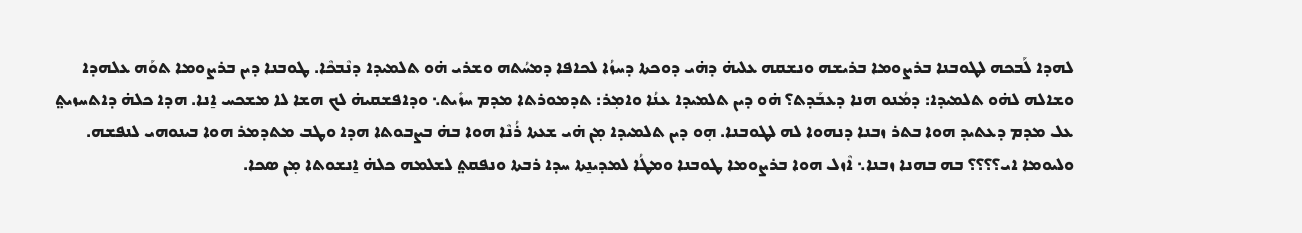ܠܗܕܐ ܠܰܒܟܗ ܠܛܘܒܢܐ ܒܪܨܘܡܐ ܒܪܝܫܗ ܘܢܫܩܗ ܥܠܝܗ̇ ܕܗ̇ܝ ܕܘܟܬܐ ܕܚܙܳܐ ܠܟܐܦܐ ܕܡܚܳܬܗ ܘܫܪܝ ܗ̇ܘ ܬܠܡܝܕܐ ܕܢܶܒܟܶܐ. ܛܘܒܢܐ ܕܝܢ ܒܪܨܘܡܐ ܬܘܰܗ ܥܠܗܕܐ ܘܫܐܠܗ ܠܗ̇ܘ ܬܠܡܝܕܐ: ܕܡܳܢܘ ܗܢܐ ܕܥܒܰܕܬ؟ ܗ̇ܘ ܕܝܢ ܬܠܡܝܕܐ ܥܢܳܐ ܘܐܡ݂ܪ: ܬܕܡܘܪܬܐ ܡܕܡ ܚܙܺܝܬ܆ ܘܕܐܦܫܩܝܗ̇ ܠܟ ܗܫܐ ܠܐ ܡܫܟܚ ܐ̱ܢܐ. ܗܕܐ ܟܠܗ̇ ܕܐܬܚܙܝܬ݀ ܥܠ ܡܕܡ ܕܥܬܝܕ ܗܘܐ ܒܬܪ ܙܒܢܐ ܕܢܗܘܐ ܠܗ ܠܛܘܒܢܐ. ܗ݂ܘ ܕܝܢ ܬܠܡܝܕܐ ܡ݂ܢ ܗ̇ܝ ܫܥܬܐ ܪܳܢܶܐ ܗܘܐ ܒܗ̇ ܒܨܒܘܬܐ ܗܕܐ ܘܛܒ ܡܬܕܡܪ ܗܘܐ ܒܝܢܘܗܝ ܠܢܦܫܗ. ܘܠܝܘܡܐ ܐܝ؟؟؟؟ ܒܗ ܒܗܢܐ ܙܒܢܐ܆ ܐܶܙܠ ܗܘܐ ܒܪܨܘܡܐ ܛܘܒܢܐ ܘܡܛܳܐ ܠܡܕܝܢ̱ܬܐ ܚܕܐ ܪܒܬܐ ܘܢܦܩܬ݀ ܠܫܠܡܗ ܟܠܗ̇ ܐ̱ܢܫܘܬܐ ܡ݂ܢ ܣܟܐ.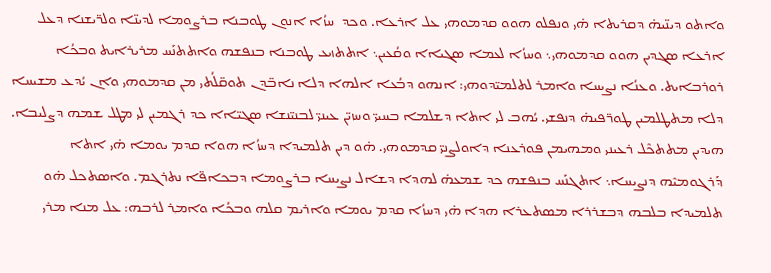ܘܐܬܘ ܕܝܢ̈ܝܗ̇ ܕܩܪܝܬܐ ܗ̇ܝ ܘܢܦܠܘ ܗܘܘ ܩܕܡܘܗܝ ܥܠ ܐܪܥܐ. ܘܟܕ  ܚܙܳܐ ܐܢܘܢ ܛܘܒܢܐ ܒܪܨܘܡܐ ܠܕܝܢ̈ܐ ܘܠܪ̈ܝܫܢܐ ܕܥܠ ܐܪܥܐ ܣܓܕܝܢ ܗܘܘ ܩܕܡܘܗܝ܆ ܘܚܙܳܐ ܠܥܡܐ ܣܓܝܐܐ ܘܩܳܥܝܢ܆ ܐܬܬܙܝܥ ܛܘܒܢܐ ܒܢܦܫܗ ܘܐܬܬܢܰܚ ܡܪܝܪܐܝܬ ܘܒܟܳܐ ܪܘܪܒܐܝܬ. ܘܥܢܳܐ ܢܨܝܚܐ ܘܐܡ݂ܪ ܠܬܠܡܝ̈ܕܘܗܝ: ܐܢܗܘ ܕܒܳܥܐ ܐܠܗܐ ܕܠܐ ܢܐܒ̈ܕܢ ܬܘܩ̈ܠܳܬܝ ܡ݂ܢ ܩܕܡܘܗܝ ܘܐܢ ܝܳܕܥ ܡܫܝܚܐ ܕܠܐ ܡܬܛܠܡܝܢ ܛܘܪ̈ܦܝܗ̇ ܕܢܦܫܝ. ܝܳܗܒ ܠܝ ܐܬܐ ܕܫܠܡܐ ܒܚܝܝ̈ ܘܚܙܝ̈ܢ ܥܝܢܝ̈ ܠܒܢܝ̈ܢܫܐ ܣܓܝ̈ܐܐ ܟܕ ܪܓܡܝܢ ܠܝ ܡܛܠ ܫܡܗ ܕܨܠܝܒܐ. ܗܝܕܝܢ ܡܬܬܟܶܠ ܪܥܝܢܝ ܘܡܗܝܡܢ ܦܘܪܥܢܐ ܕܐܘܠܨܢܝ̈ ܩܕܡܘܗܝ. ܗ̇ܘ ܕܝܢ ܬܠܡܝܕܐ ܕܚܙܳܐ ܗܘܐ ܩܕܡ ܝܘܡܐ ܗ̇ܝ ܐܬܐ ܕܰܪܓܘܡܝܶܗ ܕܢܨܝܚܐ܆ ܐܬܓܢܰܚ ܒܢܦܫܗ ܟܕ ܫܡܥܗ̇ ܠܗܕܐ ܕܫܐܠ ܢܨܝܚܐ ܒܪܨܘܡܐ ܕܒܟܐܦ̈ܐ ܢܬܪܓܡ. ܘܐܣܬܟܠ ܗ̇ܘ ܬܠܡܝܕܐ ܒܠܒܗ ܕܒܫܪܪܐ ܡܣܬܥܪܐ ܗܕܐ ܗ̇ܝ ܕܚܙܳܐ ܩܕܡ ܝܘܡܐ ܘܐܪܝܡ ܩܠܗ ܘܒܟܳܐ ܘܐܡ݂ܪ ܠܪܒܗ: ܥܠ ܡܢܐ ܡܪܝ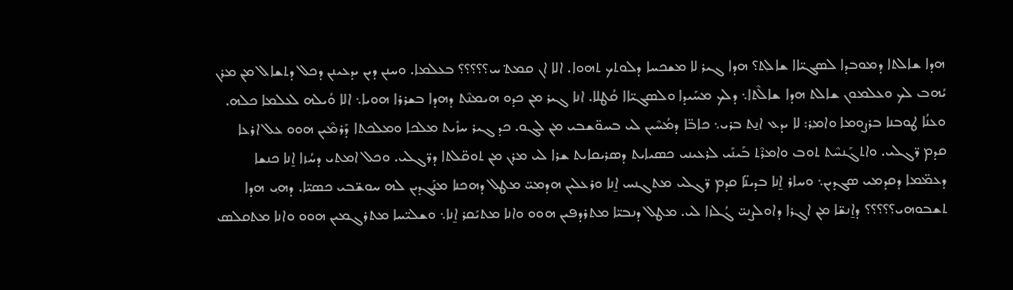ܗܕܐ ܫܐܠܬܐ ܕܡܘܒܕܐ ܠܣܓܝ̈ܐܐ ܫܐܠ݂ܬ؟ ܗܕܐ ܓܝܪ ܠܐ ܡܫܟܚܐ ܕܠܘܬܟ ܬܗܘܐ. ܐܠܐ ܐܢ ܩܡܬ݀ ܚ؟؟؟؟؟ ܒܥܠܡܐ. ܘܚܢܢ ܕܝܢ ܝܕܥܝܢܢ ܕܟܠ ܕܬܫܐܠ ܡ݂ܢ ܡܪܢ ܝܳܗܒ ܠܟ ܘܥܠܡܘܢ ܫܐܠܬ ܗܕܐ ܫܐܠܶܬܐ܆ ܕܠܟ ܡܚܰܝܕܐ ܘܠܣܓܝ̈ܐܐ ܩܳܛܠܐ. ܐܢܐ ܓܝܪ ܡ݂ܢ ܟܕܘ ܗܝܡܢܶܬ ܕܗܕܐ ܒܫܪܪܐ ܗܘܝܐ܆ ܐܠܐ ܘܳܝܠܗ ܠܥܠܡܐ ܟܠܗ. ܘܥܢܳܐ ܛܘܒܢܐ ܒܪܨܘܡܐ ܘܐܡ݂ܪ: ܠܐ ܝܕܥ ܐܢ̱ܬ ܒܪܝ܆ ܟܐܒ̈ܐ ܕܡܳܚܶܝܢ ܠܝ ܒܚܘ̈ܫܒܝ ܡ݂ܢ ܠܓܘ. ܟܕ ܓܝܪ ܚܙܺܝܬ ܡܠܟܐ ܘܡܠܟܬܐ ܕܰܪܡܶܝܢ ܗܘܘ ܥܠ ܐܪܥܐ ܩܕܡ ܪ̈ܓܠܝ. ܘܐܬܓܰܢܚܶܬ ܬܘܒ ܘܐܡܪܶܬ ܒܰܝܢܰܝ ܠܪܥܝܢܝ ܟܣܝܐܝܬ ܕܣܪܝܩܐܝܬ ܫܪܐ ܠܝ ܡܪܢ ܡ݂ܢ ܬܘܩ̈ܠܬܐ ܕܪ̈ܓܠܝ. ܘܟܠ ܐܡܬܝ ܕܚܳܙܐ ܐ̱ܢܐ ܟܢܫܐ ܕܥܡ̈ܡܐ ܕܩܕܡܝ ܣܓܕܝܢ܆ ܘܚܐܪ ܐ̱ܢܐ ܒܕܝܢ̈ܐ ܩܕܡ ܪ̈ܓܠܝ ܡܬܓܢܚ ܐ̱ܢܐ ܘܪܥܠܝܢ ܗܕܡܝ̈ ܡܛܠ ܕܗܟܢܐ ܡܢܰܓܕܝܢ ܠܗ ܚܘܫ̈ܒܝ ܟܣܝ̈ܐ. ܕܗ݂ܝ ܗܕܐ ܬܫܒܘܗܝ؟؟؟؟؟ ܕܐ̱ܢܫ̈ܐ ܡ݂ܢ ܐܓܪܐ ܕܐܘܠܨܢܝ̈ ܓܳܠܙܐ ܠܝ. ܡܛܠ ܕܢܒܝ̈ܐ ܡܬܪܕܦܝܢ ܗܘܘ ܘܐܢܐ ܡܬܝܰܩܪ ܐ̱ܢܐ܆ ܘܫܠܝ̈ܚܐ ܡܬܪܓܡܝܢ ܗܘܘ ܘܐܢܐ ܡܬܩܠܣ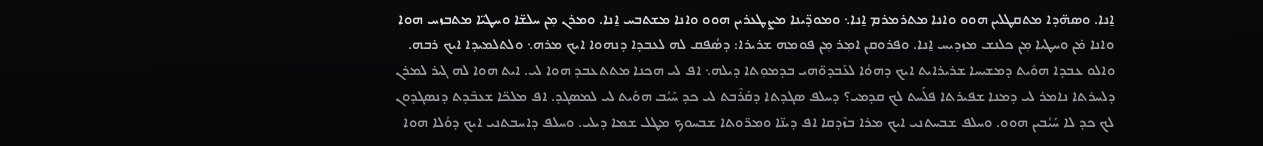ܐ̱ܢܐ. ܘܣܗ̈ܕܐ ܡܬܩܛܠܝܢ ܗܘܘ ܘܐܢܐ ܡܬܪܡܪܡ ܐ̱ܢܐ܆ ܘܡܘܕ̈ܝܢܐ ܡܨܛܥܪܝܢ ܗܘܘ ܘܐܢܐ ܡܫܬܒܚ ܐ̱ܢܐ. ܘܡܪܢ ܡ݂ܢ ܚܠܫ̈ܐ ܘܚܛܝ̈ܐ ܡܬܒܙܚ ܗܘܐ ܘܐܢܐ ܡ̇ܢ ܘܚܛܝܐ ܡ݂ܢ ܟܠܢܫ ܡܙܕܝܚ ܐ̱ܢܐ. ܘܦܪܘܩܢ ܐܡ݂ܪ ܡ݂ܢ ܦܘܡܗ ܫܪܝܪܐ: ܕܣܳܦܩ ܠܗ ܠܥܒܕܐ ܕܢܗܘܐ ܐܝܟ ܡܪܗ܆ ܘܠܬܠܡܝܕܐ ܐܝܟ ܪܒܗ. ܘܐܠܘ ܥܒܕܐ ܗܘܺܝܬ ܕܡܫܝܚܐ ܫܪܝܪܐܝܬ ܐܝܟ ܕܗܘܳܐ ܠܥܰܒܕܘ̈ܗܝ ܒܕܡܘ݂ܬܐ ܕܝܠܗ܆ ܐܦ ܠܝ ܗܟܢܐ ܡܬܬܥܒܕ ܗܘܐ ܠܝ. ܐܝܬ ܗܘܐ ܠܗ ܓܝܪ ܠܡܪܢ ܕܠܚܪܬܐ ܢܐܡܪ ܠܝ ܕܡܢܐ ܫܦܝܪܬܐ ܦܠܰܚܬ ܠܟ ܩܕܡܝ؟ ܕܚܠܦ ܣܓܕܬܐ ܕܩܰܪܶܒܬ ܠܝ ܟܕ ܚܰܝܳܒ ܗܘܰܝܬ ܠܝ ܠܡܣܓܕ. ܐܦ ܡܠܟ̈ܐ ܫܥܒܶܕܬ ܕܢܣܓܕܘܢ ܠܟ ܟܕ ܠܐ ܚܰܝܳܒܝܢ ܗܘܘ. ܘܚܠܦ ܫܒܚܬܢܝ ܐܝܟ ܡܪܐ ܒܙܶܕܩܐ ܐܦ ܕܝܢ̈ܐ ܘܡܪ̈ܘܬܐ ܫܒܚܘܟ ܡܛܠ ܫܡܐ ܕܝܠܝ. ܘܚܠܦ ܕܐܚܒܬܢܝ ܐܝܟ ܕܘܳܠܐ ܗܘܐ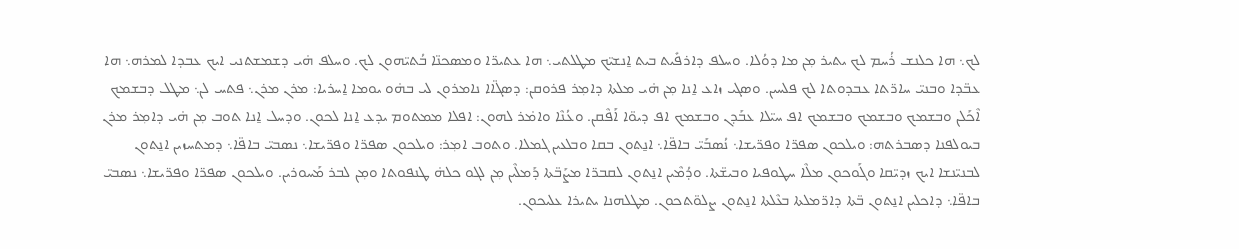ܠܟ܆ ܗܐ ܟܠܢܫ ܪܳܚܡ ܠܟ ܝܬܝܪ ܡ݂ܢ ܡܐ ܕܘܳܠܐ. ܘܚܠܦ ܕܐܪܦܺܝܬ ܒܝܬ ܐ̱ܢܫܝ̈ܟ ܡܛܠܬܝ܆ ܗܐ ܥܬܝܪ̈ܐ ܘܡܣܟܢ̈ܐ ܒܳܬܝ̈ܗܘܢ ܠܟ. ܘܚܠܦ ܗ̇ܝ ܕܫܡܫܬܢܝ ܐܝܟ ܥܒܕܐ ܠܡܪܗ܆ ܗܐ ܥܒ̈ܕܐ ܘܒܢܝ̈ ܚܐܪ̈ܬܐ ܥܒܕܘܬܐ ܠܟ ܦܠܚܝܢ. ܘܣܓܝ ܙܐܥ ܐ̱ܢܐ ܡ݂ܢ ܗ̇ܝ ܡܠܬܐ ܕܐܡ݂ܪ ܦܪܘܩܢ: ܕܣܓ̈ܐܐ ܢܐܡܪܘܢ ܠܝ ܒܗ̇ܘ ܝܘܡܐ ܐ̱ܚܪܝܐ: ܡܪܢ ܡܪܢ܆ ܦܬܚ ܠܢ܆ ܡܛܠ ܕܒܫܡܟ ܐܶܟܰܠܢ ܘܒܫܡܟ ܘܒܫܡܟ ܘܒܫܡܟ ܐܦ ܚܝ̈ܠܐ ܥܒܰܕܢ ܘܒܫܡܟ ܐܦ ܕܝܘ̈ܐ ܐܰܦܶܩܢ. ܘܥܳܢܶܐ ܘܐܡ̇ܪ ܠܗܘܢ: ܐܦܠܐ ܡܡܬܘܡ ܝܕܥ ܐ̱ܢܐ ܠܟܘܢ. ܘܕܚܠ ܐ̱ܢܐ ܬܘܒ ܡ݂ܢ ܗ̇ܝ ܕܐܡ݂ܪ ܡܪܢ ܒܝܘܠܦܢܐ ܕܣܒܪܬܗ: ܘܝܠܟܘܢ ܣܦܪ̈ܐ ܘܦܪ̈ܝܫܐ܆ ܢܳܣܒܰܝ̈ ܒܐܦ̈ܐ܆ ܐܢ̱ܬܘܢ ܒܩܐ ܘܒܠܥܝܢ ܓܡܠܐ. ܘܬܘܒ ܐܡ݂ܪ: ܘܝܠܟܘܢ ܣܦܪ̈ܐ ܘܦܪ̈ܝܫܐ܆ ܢܣܒܝ̈ ܒܐܦ̈ܐ܆ ܕܡܬܚܙܝܢ ܐܢ̱ܬܘܢ ܠܒܢܝ̈ܢܫܐ ܐܝܟ ܙܕܝ̈ܩܐ ܘܓܰܘܟܘܢ ܡܠܶܐ ܚܛܘܦܝܐ ܘܒܝܫ̈ܬܐ. ܘܕܳܡܶܝܢ ܐܢ̱ܬܘܢ ܠܩܒܪ̈ܐ ܡܨܰܒ̈ܬܐ ܕܰܡܠܶܝܢ ܡ݂ܢ ܠܓܘ ܟܠܗ̇ ܛܢܦܘܬܐ ܘܡ݂ܢ ܠܒܪ ܡܰܚܘܪܝܢ. ܘܝܠܟܘܢ ܣܦܪ̈ܐ ܘܦܪ̈ܝܫܐ܆ ܢܣܒܝ̈ ܒܐܦ̈ܐ܆ ܕܐܟܠܝܢ ܐܢ̱ܬܘܢ ܒ̈ܬܐ ܕܐܪ̈ܡܠܬܐ ܒܥܶܠܬܐ ܐܢ̱ܬܘܢ ܨܠܘ̈ܬܟܘܢ. ܡܛܠܗܢܐ ܝܬܝܪܐ ܥܠܝܟܘܢ.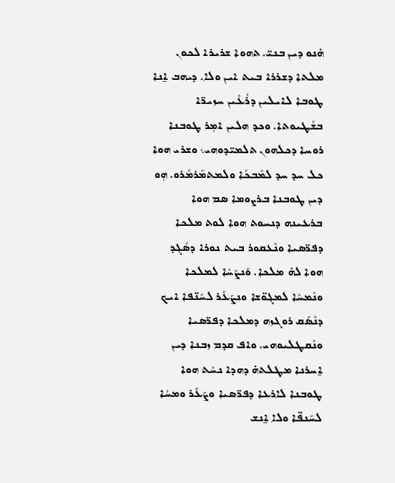ܗ̇ܢܘ ܕܝܢ ܒܢܝ̈. ܬܗܘܐ ܫܪܝܪܐ ܠܟܘܢ ܡܠܬܐ ܕܫܪܪܐ ܒܝܬ ܐܝܢ ܘܠܐ. ܕܝܗܒ ܐ̱ܢܐ ܛܘܒܐ ܠܐܝܠܝܢ ܕܪܳܥܶܝܢ ܚܙܝܪ̈ܐ ܒܫܳܛܝܘܬܐ. ܘܟܕ ܗܠܝܢ ܐܡ݂ܪ ܛܘܒܢܐ ܪܘܚܐ ܕܟܠܗܘܢ ܬܠܡܝ̈ܕܘܗܝ܆ ܘܫܪܝ ܗܘܐ ܟܠ ܚܕ ܚܕ ܠܡܶܒܟܳܐ ܘܠܡܬܡܰܪܡܳܪܘ. ܗ݂ܘ ܕܝܢ ܛܘܒܢܐ ܒܪܨܘܡܐ ܣܡ ܗܘܐ ܒܪܥܝܢܗ ܕܢܚܘܬ ܗܘܐ ܠܘܬ ܡܠܟܐ ܕܦܪ̈ܣܝܐ ܘܢܶܥܩܘܪ ܒܝܬ ܢܘܪܐ ܕܣܳܓܕ ܗܘܐ ܠܗ̇ ܡܠܟܐ. ܘܰܢܨܰܚܶܐ ܠܡܠܟܐ ܘܢܶܡܚܶܐ ܠܡܓܘ̈ܫܐ ܘܢܨܰܥܰܪ ܠܚܰܢ̈ܦܐ ܐܝܟ ܕܢܶܣܰܩ ܪܘܓܙܗ ܕܡܠܟܐ ܕܦܪ̈ܣܝܐ ܘܢܶܩܛܠܝܘܗܝ. ܘܐܦ ܩܕܡ ܙܒܢܐ ܕܝܢ ܐ̱ܚܪܢܐ ܡܛܠܬܗ̇ ܕܗܕܐ ܢܚܶܬ ܗܘܐ ܛܘܒܢܐ ܠܐܪܥܐ ܕܦܪ̈ܣܝܐ ܘܨܰܥܰܪ ܘܡܚܳܐ ܠܚܰܢܦ̈ܐ ܘܠܐ ܐ̱ܢܫ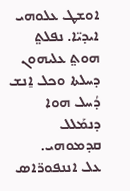ܐܘܫܛ ܥܠܘܗܝ ܐܝܕܝ̈ܐ. ܢܦܠܬ݀ ܗܘܬ݀ ܥܠܝܗܘܢ ܕܚܠܬܐ ܘܟܠ ܐ̱ܢܫ ܕܳܚܠ ܗܘܐ ܕܢܡܰܠܠ ܩܕܡܘܗܝ.
ܥܠ ܐܢܢܦܘܪ̈ܐܣ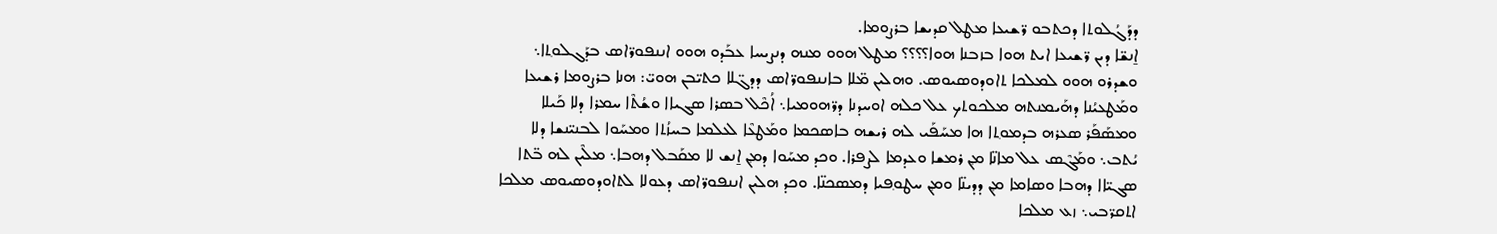ܕܕܰܓܳܠܘܬܐ ܕܟܬܒܘ ܪ̈ܫܝܥܐ ܡܛܠ ܩܕܝܫܐ ܒܪܨܘܡܐ.
ܐ̱ܢܫ̈ܐ ܕܝܢ ܪ̈ܫܝܥܐ ܐܝܬ ܗܘܐ ܒܙܒܢܐ ܗܘܐ؟؟؟؟ ܡܛܠ ܗܘܘ ܡܢܗ ܕܢܨܝܚܐ ܥܒܰܕܘ ܗܘܘ ܐܢܢܦܘܪ̈ܐܣ ܒܕܰܓܠܘ݂ܬܐ܆ ܘܫܕܪܘ ܗܘܘ ܠܡܠܟܐ ܬܐܘܕܘܣܝܘܣ. ܘܗܠܝܢ ܡ̈ܠܐ ܒܐܢܢܦܘܪ̈ܐܣ ܕܕܓ̈ܠܐ ܟܬܝ̈ܒܢ ܗܘܝ̈: ܗܢܐ ܒܪܨܘܡܐ ܪܫܝܥܐ ܘܡܰܛܥܝܳܢܐ ܕܗܰܝܡܢܬܗ ܡܠܟܘܬܟ ܥܠ ܟܠܗ ܐܘܚܕܢܐ ܕܪ̈ܗܘܡܝܐ܆ ܐܳܟܶܠ ܒܣܪܐ ܣܓܝܐܐ ܘܫܳܬܶܐ ܚܡܪܐ ܕܠܐ ܟܰܝܠܐ ܘܡܣܰܦܰܪ ܣܥܪܗ ܒܕܡܘ݂ܬܐ ܗܐ ܡܚܰܦܰܝ ܠܗ ܪܝܫܗ ܒܐܣܟܡܐ ܘܡܰܛܥܶܐ ܠܥܠܡܐ ܒܚܙܳܬܐ ܘܡܚܰܘܐ ܠܒܢܝ̈ܢܫܐ ܕܠܐ ܝܳܬܒ܆ ܘܡܰܓܶܣ ܥܠ ܡܐܢ̈ܐ ܡ݂ܢ ܪܡܫܐ ܘܥܕܡܐ ܠܨܦܪܐ. ܘܟܕ ܡܚܰܘܐ ܕܡ݂ܢ ܐ̱ܢܫ ܠܐ ܡܩܰܒܠ ܕܗܒܐ܆ ܡܠܶܝܢ ܠܗ ܒ̈ܬܐ ܣܓܝ̈ܐܐ ܕܗܒܐ ܘܣܐܡܐ ܡ݂ܢ ܕܕܝܢ̈ܐ ܘܡ݂ܢ ܚܛܘ݂ܦܝܐ ܕܡܣܟܢ̈ܐ. ܘܟܕ ܗܠܝܢ ܐܢܢܦܘܪ̈ܐܣ ܕܥܘܠܐ ܠܬܐܘܕܘܣܝܘܣ ܡܠܟܐ ܐܬܩܪ̈ܒܝ܆ ܙܥ ܡܠܟܐ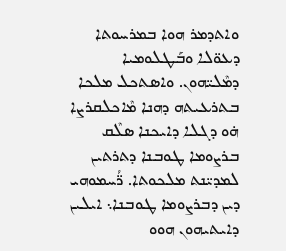ܘܐܬܕܡܪ ܗܘܐ ܒܡܪܚܘܬܐ ܕܥܘ̈ܠܐ ܘܒܰܛܠܘܡܝܐ ܕܡܶܠܝ̈ܗܘܢ. ܘܐܣܬܟܠ ܡܠܟܐ ܒܬܪܥܝܬܗ ܕܗܢܐ ܡܶܐܟܠܩܪܨܐ ܗ̇ܘ ܕܓܠܐ ܕܐܝܟܢܐ ܣܠܶܩ ܒܪܨܘܡܐ ܛܘܒܢܐ ܕܬܪܬܝܢ ܠܡܕܝ̈ܢܬ ܡܠܟܘܬܐ. ܪ̈ܳܚܡܘܗܝ ܕܝܢ ܕܒܪܨܘܡܐ ܛܘܒܢܐ܆ ܐܝܠܝܢ ܕܐܝܬܝܗܘܢ ܗܘܘ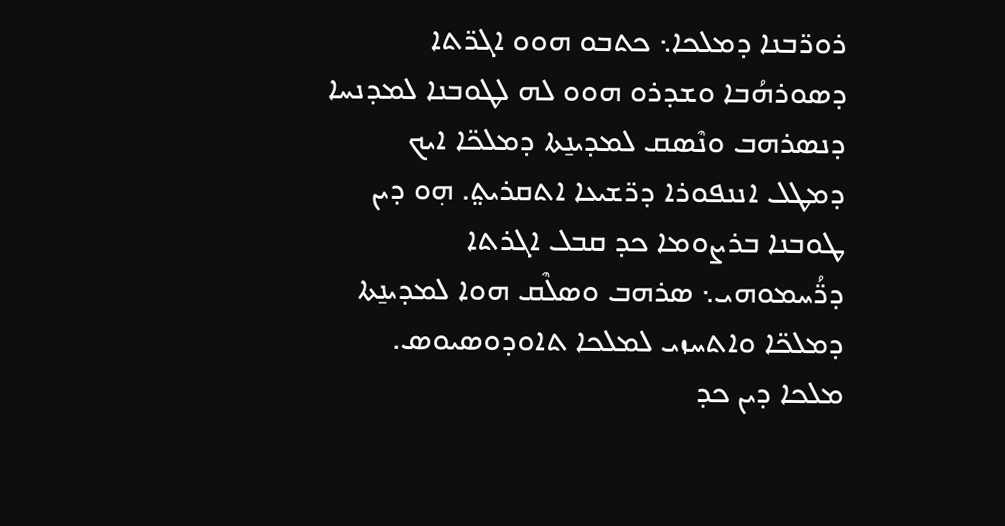ܪܘܪ̈ܒܢܐ ܕܡܠܟܐ܆ ܟܬܒܘ ܗܘܘ ܐܓܪ̈ܬܐ ܕܣܘܪܗܳܒܐ ܘܫܕܪܘ ܗܘܘ ܠܗ ܠܛܘܒܢܐ ܠܡܕܢܚܐ ܕܢܣܪܗܒ ܘܢܶܣܩ ܠܡܕܝܢ̱ܬܐ ܕܡܠܟ̈ܐ ܐܝܟ ܕܡܛܠ ܐܢܢܦܘܪܐ ܕܪ̈ܫܝܥܐ ܐܬܩܪܝܬ݀. ܗ݂ܘ ܕܝܢ ܛܘܒܢܐ ܒܪܨܘܡܐ ܟܕ ܩܒܠ ܐܓܪܬܐ ܕܪ̈ܳܚܡܘܗܝ܆ ܣܪܗܒ ܘܣܠܶܩ ܗܘܐ ܠܡܕܝܢ̱ܬܐ ܕܡܠܟ̈ܐ ܘܐܬܚܙܝ ܠܡܠܟܐ ܬܐܘܕܘܣܝܘܣ. ܡܠܟܐ ܕܝܢ ܟܕ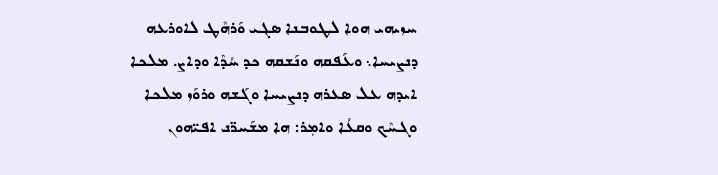ܚܙܝܗܝ ܗܘܐ ܠܛܘܒܢܐ ܣܓܝ ܘܰܪܗܶܛ ܠܐܘܪܥܗ ܕܢܨܝܚܐ܆ ܘܥܰܦܩܗ ܘܢܰܫܩܗ ܟܕ ܚܳܕܶܐ ܘܕܐܨ. ܡܠܟܐ ܐܝܕܗ ܥܠ ܣܥܪܗ ܕܢܨܝܚܐ ܘܓܰܫܗ ܘܪܘܰܙ ܡܠܟܐ ܘܓܚܶܟ ܘܩܥܳܐ ܘܐܡ݂ܪ: ܗܐ ܡܫܰܚܪ̈ܢ ܐܦܝ̈ܗܘܢ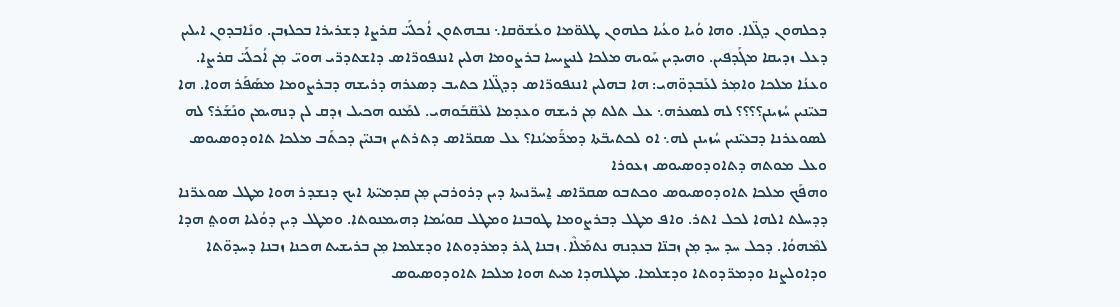ܕܟܠܗܘܢ ܕܓ̈ܠܐ. ܘܗܐ ܘܳܝܐ ܘܥܳܝܐ ܟܠܗܘܢ ܛܠܘ̈ܡܐ ܘܥܳܫܘ̈ܩܐ܆ ܢܒܗܬܘܢ ܐܳܟܠܰܝ̈ ܩܪܨܐ ܕܫܪܝܪܐ ܒܟܠܙܒܢ. ܘܢܺܐܒܕܘܢ ܐܝܠܝܢ ܕܥܠ ܙܕܝܩܐ ܡܓܰܕܦܝܢ. ܘܗܝܕܝܢ ܚܰܘܝܗ ܡܠܟܐ ܠܢܨܝܚܐ ܒܪܨܘܡܐ ܗܠܝܢ ܐܢܢܦܘܪ̈ܐܣ ܕܐܫܬܕܪ̈ܝ ܗܘܝ̈ ܡ݂ܢ ܐܳܟܠܰܝ̈ ܩܪܨܐ. ܘܥܢܳܐ ܡܠܟܐ ܘܐܡ݂ܪ ܠܥܰܒܕܘ̈ܗܝ: ܗܐ ܒܗܠܝܢ ܐܢܢܦܘܪ̈ܐܣ ܕܕܓ̈ܠܐ ܟܬܝܒ ܕܣܥܪܗ ܕܪܝܫܗ ܕܒܪܨܘܡܐ ܡܣܰܦܰܪ ܗܘܐ. ܗܐ ܒܥܝ̈ܢܝܢ ܚܳܙܝܢܢ؟؟؟؟ ܠܗ ܠܣܥܪܗ܆ ܥܠ ܬܠܬ ܡ݂ܢ ܪܝܫܗ ܘܥܕܡܐ ܠܥܶܩ̈ܒܰܘܗܝ. ܠܡܰܢܘ ܗܟܝܠ ܙܕܩ ܠܢ ܕܢܗܝܡܢ ܘܢܰܫܰܪ؟ ܠܗ ܠܣܘܥܪܢܐ ܕܒܥܝ̈ܢܝܢ ܚܳܙܝܢܢ ܠܗ܆ ܐܘ ܠܟܬܝܒ̈ܬܐ ܕܡܪ̈ܰܡܝܳܢܐ؟ ܥܠ ܣܩܪ̈ܐܣ ܕܬܪܬܝܢ ܙܒܢܝ̈ܢ ܕܟܬܰܒ ܡܠܟܐ ܬܐܘܕܘܣܝܘܣ ܘܥܠ ܡܘܬܗ ܕܬܐܘܕܘܣܝܘܣ ܙܥܘܪܐ
ܘܗܦܰܟ ܡܠܟܐ ܬܐܘܕܘܣܝܘܣ ܘܟܬܒܘ ܣܩܪ̈ܐܣ ܐ̱ܚܪ̈ܢܝܬܐ ܕܝܢ ܕܪܘܪܒܝܢ ܡ݂ܢ ܩܕܡܝ̈ܬܐ ܐܝܟ ܕܢܫܕܪ ܗܘܐ ܡܛܠ ܣܘܥܪ̈ܢܐ ܕܕܚܠܬ ܐܠܗܐ ܠܟܠ ܐܬܪ. ܘܐܦ ܡܛܠ ܕܒܪܨܘܡܐ ܛܘܒܢܐ ܘܡܛܠ ܩܘܝܳܡܐ ܕܗܝܡܢܘܬܐ. ܘܡܛܠ ܕܝܢ ܕܘܳܠܝܐ ܗܘܬ݀ ܗܕܐ ܠܡܶܗܘܳܐ. ܕܟܠ ܚܕ ܚܕ ܡ݂ܢ ܙܒܢ̈ܐ ܒܥܕܢܗ ܢܬܡܰܠܶܐ. ܙܒܢܐ ܓܝܪ ܕܡܪܕܘܬܐ ܘܕܫܠܡܐ ܡ݂ܢ ܒܪܝܫܝܬ ܗܟܢܐ ܙܒܢܐ ܕܚܕܘ̈ܬܐ ܘܕܐܘܠܨܢܐ ܘܕܡܪ̈ܕܘܬܐ ܘܕܫܠܡܐ. ܡܛܠܗܕܐ ܡܝܬ ܗܘܐ ܡܠܟܐ ܬܐܘܕܘܣܝܘܣ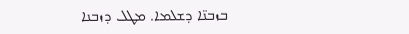ܒܙܒܢ̈ܐ ܕܫܠܡܐ. ܡܛܠ ܕܙܒܢܐ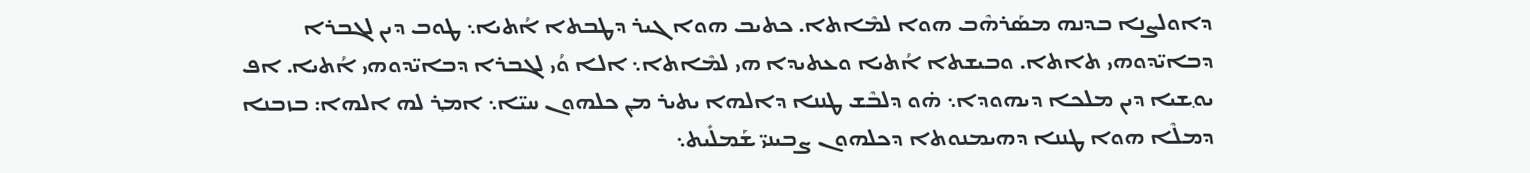ܕܐܘܠܨܢܐ ܒܕܢܗ ܡܣܰܪܗܶܒ ܗܘܐ ܠܡܶܐܬܐ. ܟܬܝܒ ܗܘܐ ܓܝܪ ܕܛܒܬܐ ܐܳܬܝܐ܆ ܛܘܒ ܕܝܢ ܠܓܒܪܐ ܕܒܐܝ̈ܕܘܗܝ ܬܐܬܐ. ܘܒܝܫܬܐ ܐܳܬܝܐ ܘܥܬܝܕܐ ܗܝ ܠܡܶܐܬܐ܆ ܐܠܐ ܘܳܝ ܠܓܒܪܐ ܕܒܐܝ̈ܕܘܗܝ ܐܳܬܝܐ. ܐܦ ܝܘ݂ܫܝܐ ܕܝܢ ܡܠܟܐ ܕܝܗܘܕܐ܆ ܗ̇ܘ ܕܠܒܶܫ ܛܢܢܐ ܕܐܠܗܐ ܝܬܝܪ ܡ݂ܢ ܟܠܗܘܢ ܚܝ̈ܐ܆ ܐܡ݂ܪ ܠܗ ܐܠܗܐ: ܒܙܒܢܐ ܕܡܠܶܐ ܗܘܐ ܛܢܢܐ ܕܗܝܡܢܘܬܐ ܕܟܠܗܘܢ ܨܒܝܢܝ̈ ܫܰܡܠܺܝܬ܆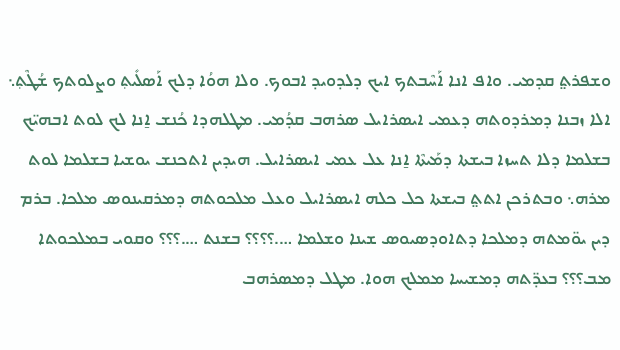ܘܫܦܪܬ݀ ܩܕܡܝ. ܘܐܦ ܐܢܐ ܐܰܚܶܒܬܟ ܐܝܟ ܕܠܕܘܝܕ ܐܒܘܟ. ܘܠܐ ܗܘܳܐ ܕܠܟ ܐܰܣܠܺܝܬ݂ ܘܨܠܘܬܟ ܫܳܛܶܬ݂܆ ܐܠܐ ܙܒܢܐ ܕܡܪܕܘܬܗ ܕܥܡܝ ܐܝܣܪܐܝܠ ܣܪܗܒ ܩܕܳܡܝ. ܡܛܠܗܕܐ ܟܳܢܫ ܐ̱ܢܐ ܠܟ ܠܘܬ ܐܒܗܝ̈ܟ ܒܫܠܡܐ ܕܠܐ ܬܚܙܐ ܒܝܫܬܐ ܕܡܰܝܬܶܐ ܐ̱ܢܐ ܥܠ ܥܡܝ ܐܝܣܪܐܝܠ. ܗܝܕܝܢ ܐܬܟܢܫ ܝܘܫܝܐ ܒܫܠܡܐ ܠܘܬ ܡܪܗ܆ ܘܒܬܪܟܢ ܐܬܬ݀ ܒܝܫܬܐ ܟܠ ܟܠܗ ܐܝܣܪܐܝܠ ܘܥܠ ܡܠܟܘܬܗ ܕܡܪܩܝܢܘܣ ܡܠܟܐ. ܒܪܡ ܕܝܢ ܝܘ̈ܡܬܗ ܕܡܠܟܐ ܕܬܐܘܕܣܝܘܣ ܫܝܢܐ ܘܫܠܡܐ ….؟؟؟؟ ܒܫܢܬ ….؟؟؟ ܘܩܘܝ ܒܡܠܟܘܬܐ ܡܒ؟؟؟ ܒܥܕ̈ܬܗ ܕܡܫܝܚܐ ܡܡܠܟ ܗܘܐ. ܡܛܠ ܕܡܣܪܗܒ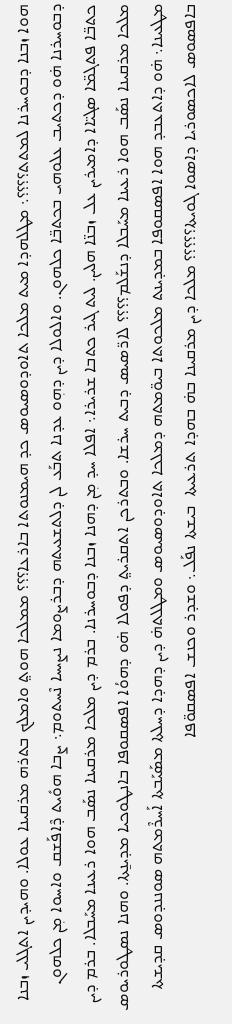ܗܘܐ ܙܒܢܐ ܕܒܘܚܪܢܐ ܠܡܬܬ؟؟؟؟܆ ܡܛܠܗܕܐ ܡܝܬ ܡܠܟܐ ܬܐܘܕܘܣܝܘܣ ܟܕ ܗܝܡܢܘܬܐ ܒܐܪܥܐ؟؟؟ ܡܡܠܟܐ ܗܘܬ݀ ܘܐܡܠܟ ܒܬܪܗ ܡܪܩܝܢܐ ܥܘܠܐ. ܘܗܝܕܝܢ ܐܬܓܠܝ ܙܒܢܐ ܕܒܘܚܪܢܐ ܗ̇ܘ ܕܟܬܝܒ ܥܠܘܗܝ ܒܟܬܒ̈ܐ ܟܠܗܘܢ. ܘܐܠܘܠܐ ܕܝܢ ܕܗ݂ܘ ܥܕܢܐ ܬܒܰܥ ܠܢ ܕܠܬܫܥܝܬܗ ܕܒܪܨܘܡܐ ܢܨܝܚܐ ܢܶܚܬܘܡ܆ ܨܒܐ ܗܘܺܝܬ ܕܶܐܦܰܫܩ ܘܐܚܘܐ ܡ݂ܢ ܟܠܗܘܢ ܟܬܒ̈ܐ ܦܬܓܡ̈ܐ ܣܓܝ̈ܐܐ ܕܐܡܝܪܝܢ ܥܠ ܙܒܢ̈ܐ ܗܠܝܢ. ܠܝܬ ܓܝܪ ܟܬܒܐ ܫܪܝܪܐ܆ ܐܦܠܐ ܚܕ ܡ݂ܢ ܕܗܢܐ ܙܒܢܐ ܕܒܘܚܪܢܐ. ܒܪܡ ܕܝܢ ܡܠܟܐ ܡܪܩܝܢܐ ܢܣܰܒ ܗܘܐ ܪܥܝܢܐ ܡܚܰܒܠܐ. ܒܪܡ ܕܝܢ ܡܠܟܐ ܡܪܩܝܢܐ ܢܣܰܒ ܗܘܐ ܪܥܝܢܐ ܡܚܰܒܠܐ ܕܢܫܰܠܡ؟؟؟؟ ܠܐܪ̈ܣܝܣ ܕܒܝܬ ܚܪܫܐ. ܘܒܬܪܟܢ ܐܬܩܪܝܬ݀ ܕܦܘܠܐ ܗ̇ܘ ܕܗܘܳܐ ܐܦܣܩܘܦܐ ܒܐܢܛܘܟܝܐ ܡܕܝܢ̱ܬܐ. ܘܗܢܐ ܢܣܛܘܪܝܘܣ ܡܛܥܝܢܐ܆ ܗ̇ܘ ܕܐܬܥܒܕ ܗܘܐ ܐܦܣܩܘܦܐ ܒܡܕܝܢܬ ܡܠܟܘܬܐ ܒܝܘ̈ܡܬܗ ܕܡܠܟܐ ܬܐܘܕܘܣܝܘܣ ܘܡܛܠܬܗ̇ ܕܝܢ ܕܗܕܐ ܕܚܠܬܐ ܡܣܰܝܰܒܬܐ ܐܰܚܪܶܡܬܗ ܣܘܢܢܕܘܣ ܩܕܝܫܬܐ ܒܐܦܣܘܣ ܠܐܟܣܘܪܝܐ ܕܐܣܘܐ ܓܘܝܬܐ؟؟؟؟؟ ܡܠܟܐ ܕܝܢ ܡܪܩܝܢܐ ܒܗ̇ ܒܗܕܐ ܬܪܥܝܬܐ  ܒܝܫܬܐ ܢܦܰܠ܆ ܘܫܕܪ ܘܟܢܫ ܐܦܣܩܘ̈ܦܐ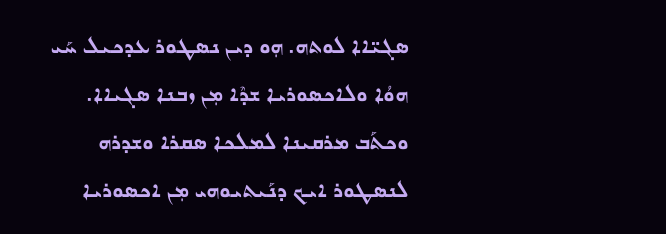ܣܓܝ̈ܐܐ ܠܘܬܗ. ܗ݂ܘ ܕܝܢ ܢܣܛܘܪ ܥܕܟܝܠ ܚܰܝ ܗܘܳܐ ܘܠܐܟܣܘܪܝܐ ܫܕܶܐ ܡ݂ܢ ܙܒܢܐ ܣܓܝܐܐ. ܘܟܬܰܒ ܡܪܩܝܢܐ ܠܡܠܟܐ ܣܩܪܐ ܘܫܕܪܗ ܠܢܣܛܘܪ ܐܝܟ ܕܢܰܝܬܝܘܗܝ ܡ݂ܢ ܐܟܣܘܪܝܐ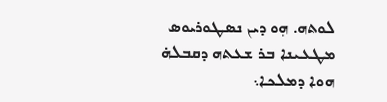ܠܘܬܗ. ܗ݂ܘ ܕܝܢ ܢܣܛܘܪܝܘܣ ܡܛܥܝܢܐ ܒܪ ܫܥܬܗ ܕܩܒܠܗ̇ ܗܘܐ ܕܡܠܟܐ܆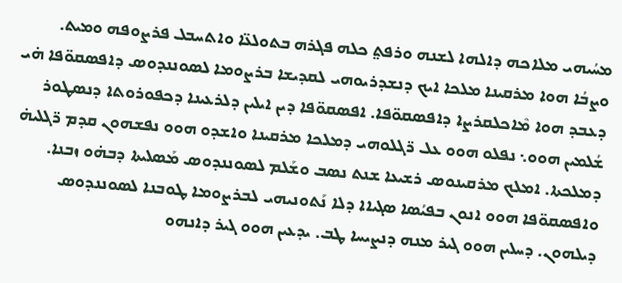ܡܚܳܝܗܝ ܡܠܐܟܗ ܕܐܠܗܐ ܠܫܢܗ ܘܪܦܬ݀ ܟܠܗ ܦܓܪܗ ܒܬܘܠܥ̈ܐ ܘܐܬܚܒܠ ܦܪܨܘܦܗ ܘܡܝܬ. ܘܨܒܳܐ ܗܘܐ ܡܪܩܝܢܐ ܡܠܟܐ ܐܝܟ ܕܢܫܕܪܝܘܗܝ ܠܩܕܝܫܐ ܒܪܨܘܡܐ ܠܣܘܢܢܕܘܣ ܕܐܦܣܩܘ̈ܦܐ ܗ̇ܝ ܕܥܒܕ ܗܘܐ ܡܶܐܟܠܩܪܨܐ ܕܐܦܣܩܘ̈ܦܐ. ܐܦܣܩܘ̈ܦܐ ܕܝܢ ܐܝܠܝܢ ܕܠܪܥܝܢܐ ܕܟܦܘܪܘܬܐ ܕܢܣܛܘܪ ܫܳܠܡܝܢ ܗܘܘ܆ ܢܦܠܘ ܗܘܘ ܥܠ ܪ̈ܓܠܘܗܝ ܕܡܠܟܐ ܡܪܩܝܢܐ ܘܐܫܕܘ ܗܘܘ ܢܦܫܗܘܢ ܩܕܡ ܪ̈ܓܠܝܗ̇ ܕܡܠܟܬܐ. ܐܡܠܟ ܡܪܩܝܢܘܣ ܪܫܝܥܐ ܫܢܬ ܢܣܒ ܘܫܰܠܡ ܠܣܘܢܢܕܘܣ ܡܰܣܠܝܬܐ ܕܒܗ̇ܘ ܙܒܢܐ. ܘܐܦܣܩܘ̈ܦܐ ܗܘܘ ܐܢܘܢ ܒܦܝܳܣܐ ܣܓܝܐܐ ܕܠܐ ܢܰܬܘܢܝܗܝ ܠܒܪܨܘܡܐ ܛܘܒܢܐ ܠܣܘܢܢܕܘܣ ܕܝܠܗܘܢ. ܕܚܠܝܢ ܗܘܘ ܓܝܪ ܡܢܗ ܕܢܨܝܚܐ ܛܒ. ܝܕܥܝܢ ܗܘܘ ܓܝܪ ܕܐܢܗܘ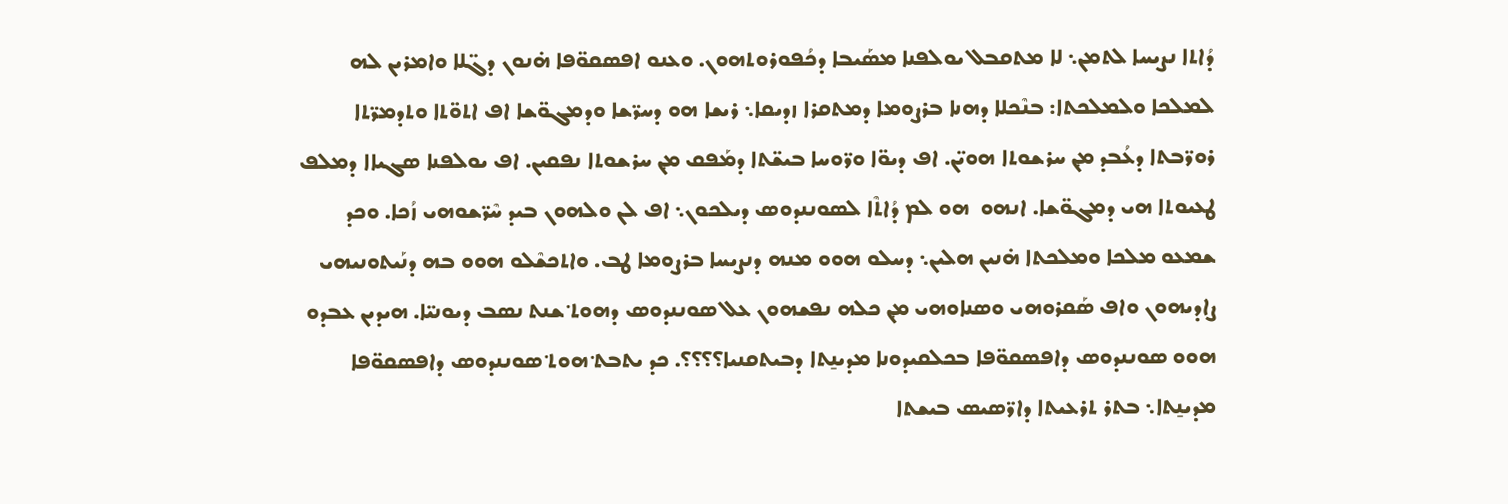ܕܳܐܬܐ ܢܨܝܚܐ ܠܬܡܢ܆ ܠܐ ܡܬܩܒܠ ܝܘܠܦܢܐ ܡܣܰܝܒܐ ܕܟܳܦܘܪܘܬܗܘܢ. ܘܥܢܘ ܐܦܣܩܘ̈ܦܐ ܗ̇ܢܘܢ ܕܓ̈ܠܐ ܘܐܡܪܝܢ ܠܗ ܠܡܠܟܐ ܘܠܡܠܟܬܐ: ܒܢܶܟܠܐ ܕܗܢܐ ܒܪܨܘܡܐ ܕܡܬܩܪܐ ܙܕܝܩܐ܆ ܪܝܫܐ ܗܘ ܕܚܪ̈ܫܐ ܘܕܡܓܘ̈ܫܐ ܐܦ ܐܬܘ̈ܬܐ ܘܬܕܡܪ̈ܬܐ ܪܘܪ̈ܒܬܐ ܕܥܳܒܕ ܡ݂ܢ ܚܪܫܘܬܐ ܗܘܝ̈ܢ. ܐܦ ܕܝܘ̈ܐ ܘܪ̈ܘܚܐ ܒܝܫ̈ܬܐ ܕܡܰܦܩ ܡ݂ܢ ܚܪܫܘܬܐ ܢܦܩܝܢ. ܐܦ ܝܘܠܦܢܐ ܣܓܝܐܐ ܕܡܠܦ ܛܥܝܘܬܐ ܗܝ ܕܡܓܘ̈ܫܐ. ܐܢܗܘ  ܗܘ ܠܡ ܕܳܐܬܶܐ ܠܣܘܢܢܕܘܣ ܕܝܠܟܘܢ܆ ܐܦ ܠܢ ܘܠܗܘܢ ܒܝܕ ܚܶܪ̈ܫܘܗܝ ܙܳܟܐ. ܘܟܕ ܫܡܥܘ ܡܠܟܐ ܘܡܠܟܬܐ ܗ̇ܢܝܢ ܗܠܝܢ܆ ܕܚܠܘ ܗܘܘ ܡܢܗ ܕܢܨܝܚܐ ܒܪܨܘܡܐ ܛܒ. ܘܐܬܟܫܶܠܘ ܗܘܘ ܒܗ ܕܢܰܝܬܘܢܝܗܝ ܨܐܕܝܗܘܢ ܘܐܦ ܣܰܩܪܘܗܝ ܘܣܢܐܘܗܝ ܡ݂ܢ ܟܠܗ ܢܦܫܗܘܢ ܥܠ ܣܘܢܢܕܘܣ ܕܗܘܬ݀ ܫܢܬ ܢܣܒ ܕܝܘܢܝ̈ܐ. ܗܝܕܝܢ ܥܒܕܘ ܗܘܘ ܣܘܢܢܕܘܣ ܕܐܦܣܩܘ̈ܦܐ ܒܟܠܩܝܕܘܢܐ ܡܕܝܢ̱ܬܐ ܕܒܝܬܩܢܝܐ؟؟؟؟. ܟܕ ܝܬܒܬ݀ ܗܘܬ݀ ܣܘܢܢܕܘܣ ܕܐܦܣܩܘ̈ܦܐ ܡܕܝܢ̱ܬܐ܆ ܒܬܪ ܬܪܥܝܬܐ ܕܐܪ̈ܣܝܣ ܒܝܫܬܐ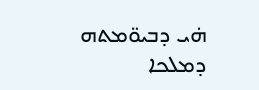ܗ̇ܝ ܕܒܝܘ̈ܡܬܗ ܕܡܠܟܐ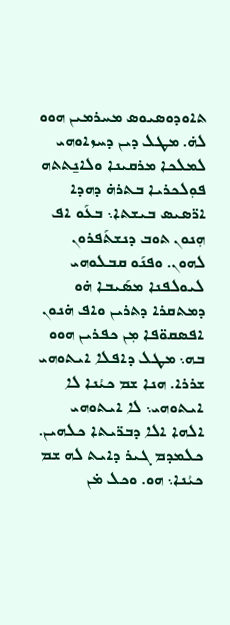ܬܐܘܕܘܣܝܘܣ ܡܚܪܡܝܢ ܗܘܘ ܠܗ̇. ܡܛܠ ܕܝܢ ܕܚܙܐܘܗܝ ܠܡܠܟܐ ܡܪܩܝܢܐ ܘܠܐܢ̱ܬܬܗ ܦܘ݂ܠܟܪܝܐ ܒܬܪܗ̇ ܕܗܕܐ ܐܪ̈ܣܝܣ ܒܝܫܬܐ܆ ܒܥܰܘ ܐܦ ܗ݂ܢܘܢ ܬܘܒ ܕܢܫܬܰܦܪܘܢ ܠܗܘܢ. ܘܦܢܰܘ ܩܒܠܘܗܝ ܠܝܘܠܦܢܐ ܡܣܰܝܒܐ ܗ̇ܘ ܕܡܬܩܪܐ ܕܬܪܝܢ ܘܐܦ ܗ̇ܢܘܢ ܐܦܣܩܘ̈ܦܐ ܡ݂ܢ ܟܦܪܝܢ ܗܘܘ ܒܗ܆ ܡܛܠ ܕܐܦܠܐ ܐܝܬܘܗܝ ܫܪܪܐ. ܗܢܐ ܫܡ ܟܝܳܢܐ ܠܐ ܐܝܬܘܗܝ܆ ܠܐ ܐܝܬܘܗܝ ܐܠܗܐ ܐܠܐ ܕܒܪ̈ܝܬܐ ܟܠܗܝܢ. ܟܠܡܕܡ ܓܝܪ ܕܐܝܬ ܠܗ ܫܡ ܟܝܳܢܐ܆ ܗܘ. ܘܟܠ ܡ̇ܢ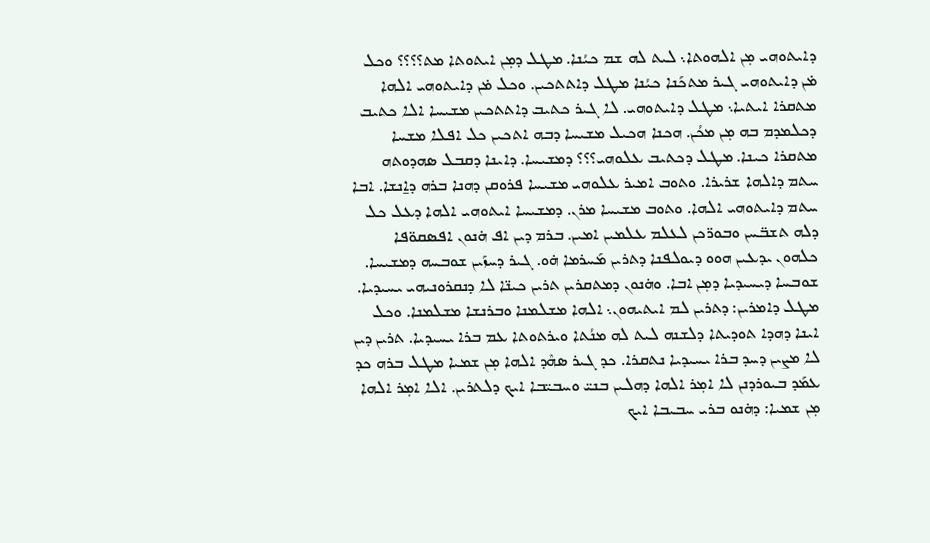ܕܐܝܬܘܗܝ ܡ݂ܢ ܐܠܗܘܬܐ܆ ܠܝܬ ܠܗ ܫܡ ܟܝܳܢܐ. ܡܛܠ ܕܡ݂ܢ ܐܝܬܘܬܐ ܡܬ؟؟؟؟ ܘܟܠ ܡ̇ܢ ܕܐܝܬܘܗܝ ܓܝܪ ܡܬܟܰܢܐ ܟܝܳܢܐ ܡܛܠ ܕܐܬܬܟܝܢ. ܘܟܠ ܡ̇ܢ ܕܐܝܬܘܗܝ ܐܠܗܐ ܡܬܩܪܐ ܐܝܬܝܐ܆ ܡܛܠ ܕܐܝܬܘܗܝ. ܠܐ ܓܝܪ ܟܬܝܒ ܕܐܬܬܟܝܢ ܡܫܝܚܐ ܐܠܐ ܟܬܝܒ ܕܟܠܡܕܡ ܒܗ ܡ݂ܢ ܡܟܳܢ. ܗܟܢܐ ܗܟܝܠ ܡܫܝܚܐ ܕܒܗ ܐܬܟܝܢ ܟܠ ܐܦܠܐ ܡܫܚܐ ܡܬܩܪܐ ܟܝܢܐ. ܡܛܠ ܕܟܬܝܒ ܥܠܘܗܝ؟؟؟ ܕܡܫܝܚܐ. ܕܐܝܢܐ ܕܩܒܠ ܣܗܕܘܬܗ ܚܬܡ ܕܐܠܗܐ ܫܪܝܪܐ. ܘܬܘܒ ܐܡܝܪ ܥܠܘܗܝ ܡܫܝܚܐ ܦܪܘܩܢ ܕܗܢܐ ܒܪܗ ܕܐ̱ܢܫܐ. ܐܒܐ ܚܬܡ ܕܐܝܬܘܗܝ ܐܠܗܐ. ܘܬܘܒ ܡܫܝܚܐ ܡܪܢ. ܕܡܫܝܚܐ ܐܝܬܘܗܝ ܐܠܗܐ ܕܥܠ ܟܠ ܕܠܗ ܬܫܒ̈ܚܢ ܘܒܘܪ̈ܟܢ ܠܥܠܡ ܥܠܡܝܢ ܐܡܝܢ. ܒܪܡ ܕܝܢ ܐܦ ܗ̇ܢܘܢ ܐܦܣܩܘ̈ܦܐ ܟܠܗܘܢ ܝܕܥܝܢ ܗܘܘ ܕܝܘܠܦܢܐ ܕܬܪܝܢ ܡܰܚܪܡܐ ܗ̇ܘ. ܓܝܪ ܕܚܙܰܝܢ ܫܘܒܚܗ ܕܡܫܝܚܐ. ܫܘܒܚܐ ܕܝܚܝܕܝܐ ܕܡ݂ܢ ܐܒܐ. ܘܗ̇ܢܘܢ ܕܡܬܩܪܝܢ ܬܪܝܢ ܟܝܢ̈ܐ ܠܐ ܕܢܩܪܘܢܝܗܝ ܝܚܝܕܝܐ. ܡܛܠ ܕܐܡܪܝܢ: ܕܬܪܝܢ ܠܡ ܐܝܬܝܗܘܢ܆ ܐܠܗܐ ܡܫܠܡܢܐ ܘܒܪܢܫܐ ܡܫܠܡܢܐ. ܘܟܠ ܐܝܢܐ ܕܗܕܐ ܬܘܕܝܬܐ ܕܠܫܢܗ ܠܝܬ ܠܗ ܡܢܳܬܐ ܘܝܪܬܘܬܐ ܥܡ ܒܪܐ ܝܚܝܕܝܐ. ܬܪܝܢ ܕܝܢ ܠܐ ܡܨܝܢ ܕܚܕ ܒܪܐ ܝܚܝܕܝܐ ܢܬܩܪܐ. ܟܕ ܓܝܪ ܣܗܶܕ ܐܠܗܐ ܡ݂ܢ ܫܡܝܐ ܡܛܠ ܒܪܗ ܟܕ ܥܡܰܕ ܒܝܘܪܕܢܢ ܠܐ ܐܡ݂ܪ ܐܠܗܐ ܕܗܠܝܢ ܒܢܝ̈ ܘܚܒܝ̈ܒܐ ܐܝܟ ܕܠܬܪܝܢ. ܐܠܐ ܐܡ݂ܪ ܐܠܗܐ ܡ݂ܢ ܫܡܝܐ: ܕܗ̇ܢܘ ܒܪܝ ܚܒܝܒܐ ܐܝܟ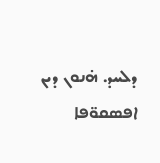ܕܠܚܕ. ܗ̇ܢܘܢ ܕܝܢ ܐܦܣܩܘ̈ܦܐ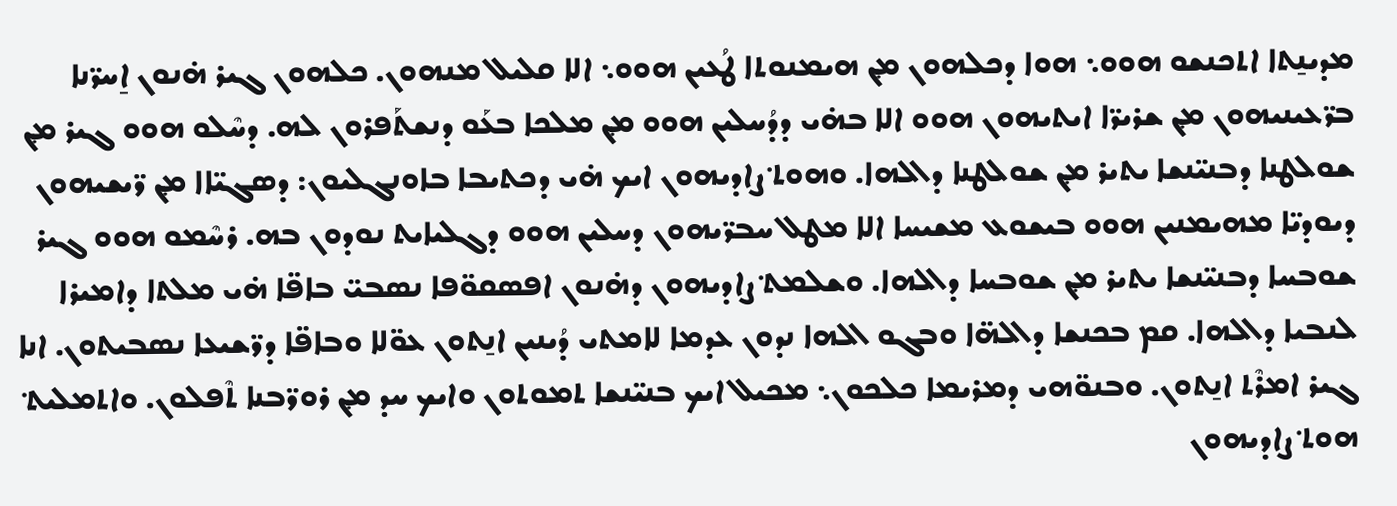ܡܕܝܢ̱ܬܐ ܐܬܟܢܫܘ ܗܘܘ܆ ܗܘܐ ܕܟܠܗܘܢ ܡ݂ܢ ܗܝܡܢܘܬܐ ܛܳܥܝܢ ܗܘܘ܆ ܐܠܐ ܩܠܝܠ ܡܢܗܘܢ. ܟܠܗܘܢ ܓܝܪ ܗ̇ܢܘܢ ܐ̱ܚܪ̈ܢܐ ܒܪ̈ܥܝܢܝܗܘܢ ܡ݂ܢ ܫܪܝܪ̈ܐ ܐܝܬܝܗܘܢ ܗܘܘ ܐܠܐ ܒܗ̇ܝ ܕܕܳܚܠܝܢ ܗܘܘ ܡ݂ܢ ܡܠܟܐ ܒܥܰܘ ܕܢܫܬܰܦܪܘܢ ܠܗ. ܕܚܶܠܘ ܗܘܘ ܓܝܪ ܡ݂ܢ ܫܘܠܛܢܐ ܕܒܢܝ̈ܢܫܐ ܝܬܝܪ ܡ݂ܢ ܫܘܠܛܢܐ ܕܐܠܗܐ. ܘܗܘܬ݀ ܨܐܕܝܗܘܢ ܐܝܟ ܗ̇ܝ ܕܟܬܝܒܐ ܒܐܘܢܓܠܝܘܢ: ܕܣܓܝ̈ܐܐ ܡ݂ܢ ܪ̈ܝܫܝܗܘܢ ܕܝܘܕܝ̈ܐ ܡܗܝܡܢܝܢ ܗܘܘ ܒܝܫܘܥ ܡܫܝܚܐ ܐܠܐ ܡܛܠ ܚܒܪ̈ܝܗܘܢ ܕܚܠܝܢ ܗܘܘ ܕܓܠܝܐܝܬ ܢܘܕܘܢ ܒܗ. ܪܚܶܡܘ ܗܘܘ ܓܝܪ ܫܘܒܚܐ ܕܒܢܝ̈ܢܫܐ ܝܬܝܪ ܡ݂ܢ ܫܘܒܚܐ ܕܐܠܗܐ. ܘܫܠܡܬ݀ ܨܐܕܝܗܘܢ ܕܗ̇ܢܘܢ ܐܦܣܩܘ̈ܦܐ ܢܣܒܝ̈ ܒܐܦ̈ܐ ܗ̇ܝ ܡܠܬܐ ܕܐܡܝܪܐ ܠܢܒܝܐ ܕܐܠܗܐ. ܩܡ ܒܟܢܫܐ ܕܐܠܗ̈ܐ ܘܒܓܘ ܐܠܗܐ ܢܕܘܢ ܥܕܡܐ ܠܐܡܬܝ ܕܳܝܢܝܢ ܐܢ̱ܬܘܢ ܥܘ̈ܠܐ ܘܒܐܦ̈ܐ ܕܪ̈ܫܝܥܐ ܢܣܒܝܬܘܢ. ܐܢܐ ܓܝܪ ܐܡܪܶܬ ܐܢ̱ܬܘܢ. ܘܒܢܘ̈ܗܝ ܕܡܪܝܡܐ ܟܠܟܘܢ܆ ܡܟܝܠ ܐܝܟ ܒܢܝ̈ܢܫܐ ܬܡܘܬܘܢ ܘܐܝܟ ܚܕ ܡ݂ܢ ܪܘܪ̈ܒܢܐ ܬܶܦܠܘܢ. ܘܐܬܡܠܝܬ݀ ܗܘܬ݀ ܨܐܕܝܗܘܢ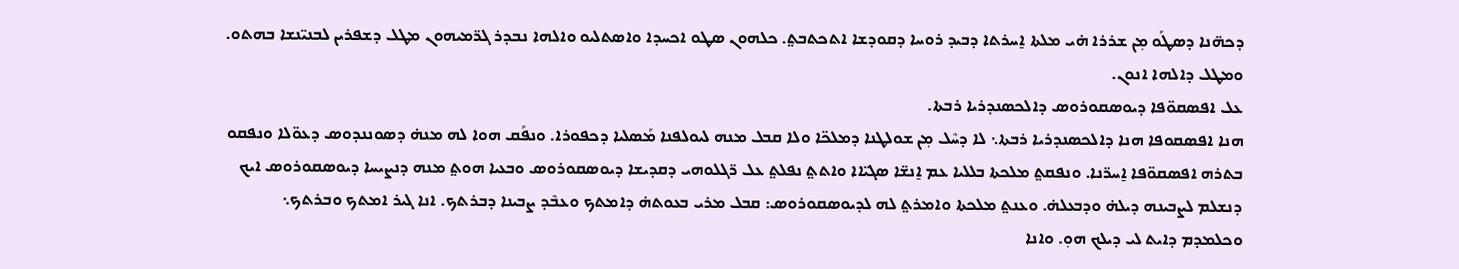ܕܟܗ̈ܢܐ ܕܣܛܰܘ ܡ݂ܢ ܫܪܪܐ ܗ̇ܝ ܡܠܬܐ ܐ̱ܚܪܬܐ ܕܒܝܕ ܪܘܚܐ ܕܩܘܕܫܐ ܐܬܟܬܒܬ݀. ܟܠܗܘܢ ܣܛܘ ܐܟܚܕܐ ܘܐܣܬܠܝܘ ܘܐܠܗܐ ܢܒܕܪ ܓܪ̈ܡܝܗܘܢ ܡܛܠ ܕܫܦܪܝܢ ܠܒܢܝ̈ܢܫܐ ܒܗܬܘ. ܘܡܛܠ ܕܐܠܗܐ ܐܢܘܢ.
ܥܠ ܐܦܣܩܘ̈ܦܐ ܕܝܘܣܩܘܪܘܣ ܕܐܠܟܣܢܕܪܝܐ ܪܒܬܐ.
ܗܢܐ ܐܦܣܩܘܦܐ ܗܢܐ ܕܐܠܟܣܢܕܪܝܐ ܪܒܬܐ܆ ܠܐ ܕܚܶܠ ܡ݂ܢ ܫܘܠܛܢܐ ܕܡܠܟ̈ܐ ܘܠܐ ܩܒܠ ܡܢܗ ܠܝܘܠܦܢܐ ܡܰܣܠܝܐ ܕܟܦܘܪܐ. ܘܢܦܰܩ ܗܘܐ ܠܗ ܡܢܗ̇ ܕܣܘܢܢܕܘܣ ܕܥܘ̈ܠܐ ܘܢܦܩܘ ܒܬܪܗ ܐܦܣܩܘ̈ܦܐ ܐ̱ܚܪ̈ܢܐ. ܘܢܦܩܬ݀ ܡܠܟܬܐ ܒܠܠܝܐ ܥܡ ܐ̱ܢܫ̈ܐ ܣܓܝ̈ܐܐ ܘܐܬܬ݀ ܢܦܠܬ݀ ܥܠ ܪ̈ܓܠܘܗܝ ܕܩܕܝܫܐ ܕܝܘܣܩܘܪܘܣ ܘܒܥܝܐ ܗܘܬ݀ ܡܢܗ ܕܢܨܝܚܐ ܕܝܘܣܩܘܪܘܣ ܐܝܟ ܕܢܫܠܡ ܠܨܒܝܢܗ ܕܝܠܗ̇ ܘܕܒܥܠܗ̇. ܘܥܢܬ݀ ܡܠܟܬܐ ܘܐܡܪܬ݀ ܠܗ ܠܕܝܘܣܩܘܪܘܣ: ܩܒܠ ܡܪܝ ܒܥܘܬܗ̇ ܕܐܡܬܟ ܘܥܒܶܕ ܨܒܝܢܐ ܕܒܪܬܟ. ܐܢܐ ܓܝܪ ܐܡܬܟ ܘܒܪܬܟ܆ ܘܟܠܡܕܡ ܕܐܝܬ ܠܝ ܕܝܠܟ ܗܘ݂. ܘܐܢܐ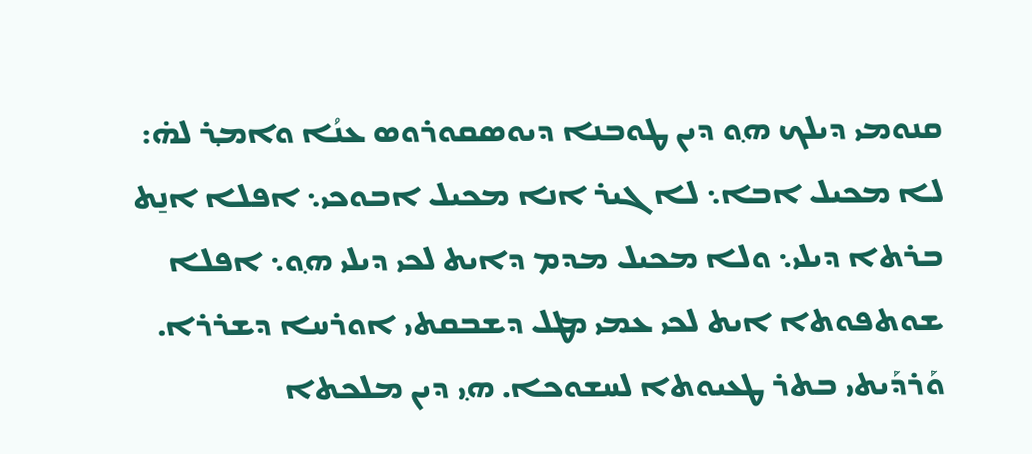ܩܢܘܡܝ ܕܝܠܟ ܗ݂ܘ ܕܝܢ ܛܘܒܢܐ ܕܝܘܣܩܘܪܘܣ ܥܢܳܐ ܘܐܡ݂ܪ ܠܗ̇: ܠܐ ܡܟܝܠ ܐܒܐ܆ ܠܐ ܓܝܪ ܐܢܐ ܡܟܝܠ ܐܒܘܟܝ܆ ܐܦܠܐ ܐܢ̱ܬ ܒܪܬܐ ܕܝܠܝ܆ ܘܠܐ ܡܟܝܠ ܡܕܡ ܕܐܝܬ ܠܟܝ ܕܝܠܝ ܗ݂ܘ܆ ܐܦܠܐ ܫܘܬܦܘܬܐ ܐܝܬ ܠܟܝ ܥܡܝ ܡܛܠ ܕܫܒܩܬܝ ܐܘܪܚܐ ܕܫܪܪܐ. ܘܰܪܕܰܝܬܝ ܒܬܪ ܛܥܝܘܬܐ ܠܚܫܘܟܐ. ܗ݂ܝ ܕܝܢ ܡܠܟܬܐ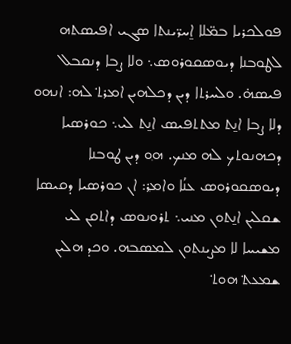ܦܘܠܟܪܝܐ ܒܡ̈ܠܐ ܐ̱ܚܪ̈ܝܢܬܐ ܣܓܝ ܐܦܝܣܬܗ ܠܛܘܒܢܐ ܕܝܘܣܩܘܪܘܣ܆ ܘܠܐ ܨܒܐ ܕܢܩܒܠ ܦܝܣܗ̇. ܘܠܚܪܬܐ ܕܝܢ ܕܟܠܗܝܢ ܐܡܪܬ݀ ܠܗ: ܐܢܗܘ ܕܠܐ ܨܒܐ ܐܢ̱ܬ ܡܬܬܦܝܣ ܐܢ̱ܬ ܠܝ܆ ܟܘܪܣܝܐ ܕܟܗܢܘܬܟ ܠܗ ܡܢܟ. ܗ݂ܘ ܕܝܢ ܛܘܒܢܐ ܕܝܘܣܩܘܪܘܣ ܥܢܳܐ ܘܐܡ݂ܪ: ܐܢ ܟܘܪܣܝܐ ܕܩܝܣܐ ܫܩܠܝܢ ܐܢ̱ܬܘܢ ܡܢܝ܆ ܬܪܘܢܘܣ ܕܐܬܩܢ ܠܝ ܡܫܝܚܐ ܠܐ ܡܨܝܢܬܘܢ ܠܡܣܒܗ. ܘܟܕ ܗܠܝܢ ܫܡܥܬ݀ ܗܘܬ݀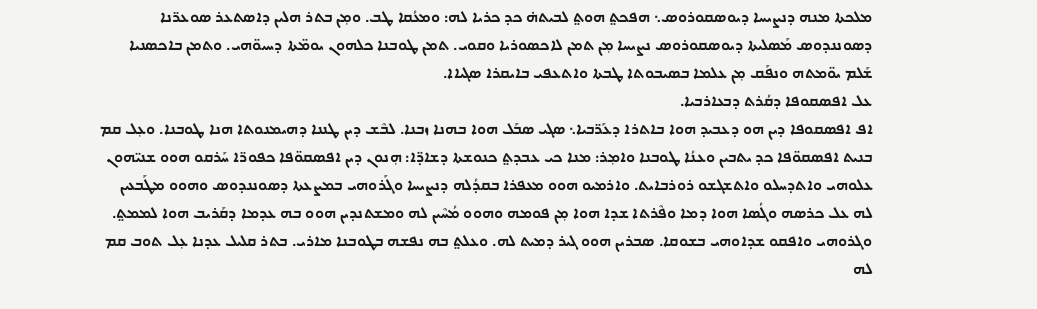ܡܠܟܬܐ ܡܢܗ ܕܢܨܝܚܐ ܕܝܘܣܩܘܪܘܣ܆ ܗܦܟܬ݀ ܗܘܬ݀ ܠܒܝܬܗ̇ ܟܕ ܟܪܝܐ ܠܗ: ܘܡܥܳܩܐ ܛܒ. ܘܡ݂ܢ ܒܬܪ ܗܠܝܢ ܕܐܣܬܥܪ ܣܘܥܪ̈ܢܐ ܕܣܘܢܢܕܘܣ ܡܰܣܠܝܬܐ ܕܝܘܣܩܘܪܘܣ ܢܨܝܚܐ ܡ݂ܢ ܬܡܢ ܠܐܟܣܘܪܝܐ ܘܩܘܝ. ܬܡܢ ܛܘܒܢܐ ܟܠܗܘܢ ܝܘܡ̈ܬܐ ܕܚܝܘ̈ܗܝ. ܘܬܡܢ ܒܐܟܣܢܝܐ ܫܰܠܡ ܝܘ̈ܡܬܗ ܘܢܦܰܩ ܡ݂ܢ ܥܠܡܐ ܒܣܝܒܘܬܐ ܛܒܬܐ ܘܐܬܥܦܝ ܒܐܝܩܪܐ ܣܓܝܐܐ.
ܥܠ ܐܦܣܩܘܦܐ ܕܩܳܪܬ ܕܒܥܐܪܒܝܐ.
ܐܦ ܐܦܣܩܘܦܐ ܕܝܢ ܗܘ ܕܥܒܝܕ ܗܘܐ ܒܐܬܪܐ ܕܥܰܪ̈ܒܝܐ܆ ܣܓܝ ܣܒܰܠ ܗܘܐ ܒܗܢܐ ܙܒܢܐ. ܠܒܶܫ ܕܝܢ ܛܢܢܐ ܕܗܝܡܢܘܬܐ ܗܢܐ ܛܘܒܢܐ. ܘܥ݂ܠ ܩܡ ܒܢܝܬ ܐܦܣܩܘ̈ܦܐ ܟܕ ܝܬܒܝܢ ܘܥܢܳܐ ܛܘܒܢܐ ܘܐܡ݂ܪ: ܡܢܐ ܟܝ ܥܒܕܬ݀ ܟܢܘܫܬܐ ܕܫܐܕ̈ܐ: ܗ݂ܢܘܢ ܕܝܢ ܐܦܣܩܘ̈ܦܐ ܟܦܘܪ̈ܐ ܚܰܪܩܘ ܗܘܘ ܫܢܝ̈ܗܘܢ ܥܠܘܗܝ ܘܐܬܕܚܠܘ ܘܐܬܫܓܫܘ ܪܘܪܒܐܝܬ. ܘܐܪܡܝܘ ܗܘܘ ܡܥܦܪܐ ܒܩܕܳܠܗ ܕܢܨܝܚܐ ܘܓܰܪܘܗܝ ܒܡܨܥܬܐ ܕܣܘܢܢܕܘܣ ܘܗܘܘ ܡܛܰܒܥܝܢ ܠܗ ܥܠ ܟܪܣܗ ܘܓܳܣܐ ܗܘܐ ܕܡܐ ܘܦܶܪܬܐ ܫܕܐ ܗܘܐ ܡ݂ܢ ܦܘܡܗ ܘܗܘܘ ܡܳܚܶܝܢ ܠܗ ܘܡܫܬܢܕܝܢ ܗܘܘ ܒܗ ܥܕܡܐ ܕܩܰܪܝܒ ܗܘܐ ܠܡܡܬ݀. ܘܓܪܘܗܝ ܘܐܦܩܘ ܫܕܐܘܗܝ ܒܫܘܩܐ. ܣܒܪܝܢ ܗܘܘ ܓܝܪ ܕܡܝܬ ܠܗ. ܘܥܠܬ݀ ܒܗ ܢܦܫܗ ܒܛܘܒܢܐ ܡܐܪܝ. ܒܬܪ ܩܠܝܠ ܥܕܢܐ ܥ݂ܠ ܬܘܒ ܩܡ ܠܗ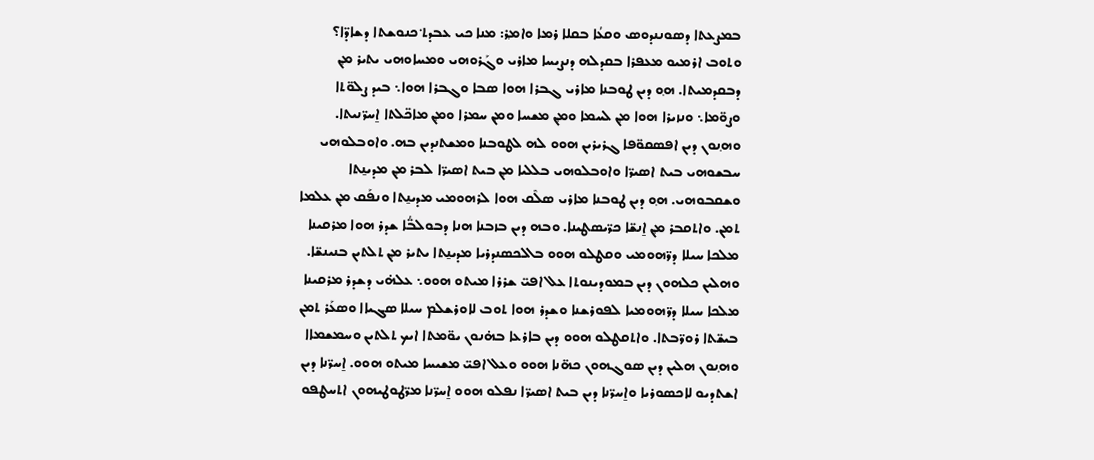ܒܡܨܥܬܐ ܕܣܘܢܢܕܘܣ ܘܩܥܳܐ ܒܩܠܐ ܪܡܐ ܘܐܡ݂ܪ: ܡܢܐ ܟܝ ܥܒܕܬ݀ ܟܢܘܫܬܐ ܕܫܐܕ̈ܐ؟ ܘܬܘܒ ܐܪܡܝܘ ܡܥܦܪܐ ܒܩܕܠܗ ܕܢܨܝܚܐ ܡܐܪܝ ܘܓܰܪܘܗܝ ܘܡܚܐܘܗܝ ܝܬܝܪ ܡ݂ܢ ܕܒܩܕܡܝܬܐ. ܗ݂ܘ ܕܝܢ ܛܘܒܢܐ ܡܐܪܝ ܓܒܪܐ ܗܘܐ ܣܒܐ ܘܓܒܪܐ ܗܘܐ܆ ܒܝܕ ܨܠܘ̈ܬܐ ܘܨܘ̈ܡܐ܆ ܘܢܙܝܪܐ ܗܘܐ ܡ݂ܢ ܠܚܡܐ ܘܡ݂ܢ ܡܫܚܐ ܘܡ݂ܢ ܚܡܪܐ ܘܡ݂ܢ ܡܐܟ̈ܠܬܐ ܐ̱ܚܪ̈ܢܝܬܐ. ܘܗ݂ܢܘܢ ܕܝܢ ܐܦܣܩܘ̈ܦܐ ܓܪܝܪܝܢ ܗܘܘ ܠܗ ܠܛܘܒܢܐ ܘܡܫܬܢܕܝܢ ܒܗ. ܘܐܘܒܠܘܗܝ ܚܒܫܘܗܝ ܒܝܬ ܐܣܝܪ̈ܐ ܘܐܘܒܠܘܗܝ ܒܠܠܝܐ ܡ݂ܢ ܒܝܬ ܐܣܝܪ̈ܐ ܠܒܪ ܡ݂ܢ ܡܕܝܢ̱ܬܐ ܘܫܩܒܘܗܝ. ܗ݂ܘ ܕܝܢ ܛܘܒܢܐ ܡܐܪܝ ܣܠܶܩ ܗܘܐ ܠܪܗܘܡܝ ܡܕܝܢ̱ܬܐ ܘܢܦܰܩ ܡ݂ܢ ܥܠܡܐ ܬܡܢ. ܘܐܬܩܒܪ ܡ݂ܢ ܐ̱ܢܫ̈ܐ ܟܪ̈ܝܣܛܝܢܐ. ܘܒܗ ܕܝܢ ܒܙܒܢܐ ܗܢܐ ܕܒܘܠܒ̈ܳܐ ܫܕܪ ܗܘܐ ܡܪܩܝܢܐ ܡܠܟܐ ܚܝܠܐ ܕܪ̈ܗܘܡܝ ܘܩܛܠܘ ܗܘܘ ܒܐܠܟܣܢܕܪܝܐ ܡܕܝܢ̱ܬܐ ܝܬܝܪ ܡ݂ܢ ܬܠܬܝܢ ܒܢܝܢܫ̈ܐ. ܘܗܠܝܢ ܟܠܗܘܢ ܕܝܢ ܒܡܘܕܝܢܘܬܐ ܥܠ ܐܦܝ̈ ܫܪܪܐ ܡܝܬܘ ܗܘܘ܆ ܥܠܗ̇ܝ ܕܫܕܪ ܡܪܩܝܢܐ ܡܠܟܐ ܚܝܠܐ ܕܪ̈ܗܘܡܝܐ ܠܦܘܪܫܢܐ ܘܫܕܪ ܗܘܐ ܬܘܒ ܠܐܘܪܫܠܡ ܚܝܠܐ ܣܓܝܐܐ ܘܣܥܰܪ ܬܡܢ ܒܝܫ̈ܬܐ ܪܘܪ̈ܒܬܐ. ܘܐܬܩܛܠܘ ܗܘܘ ܕܝܢ ܒܐܪܥܐ ܒܗ̇ܢܘܢ ܝܘ̈ܡܬܐ ܐܝܟ ܬܠܬܝܢ ܘܚܡܫܡܐܐ ܘܗ݂ܢܘܢ ܗܠܝܢ ܕܝܢ ܣܘܓܗܘܢ ܟܗ̈ܢܐ ܗܘܘ ܘܥܠ ܐܦܝ̈ ܡܫܝܚܐ ܡܝܬܘ ܗܘܘ. ܐ̱ܚܪ̈ܢܐ ܕܝܢ ܐܫܬܕܝܘ ܠܐܟܣܘܪܝܐ ܘܐ̱ܚܪ̈ܢܐ ܕܝܢ ܒܝܬ ܐܣܝܪ̈ܐ ܢܦܠܘ ܗܘܘ ܐ̱ܚܪ̈ܢܐ ܡܪ̈ܛܘܛܝܗܘܢ ܐܬܚܛܦܘ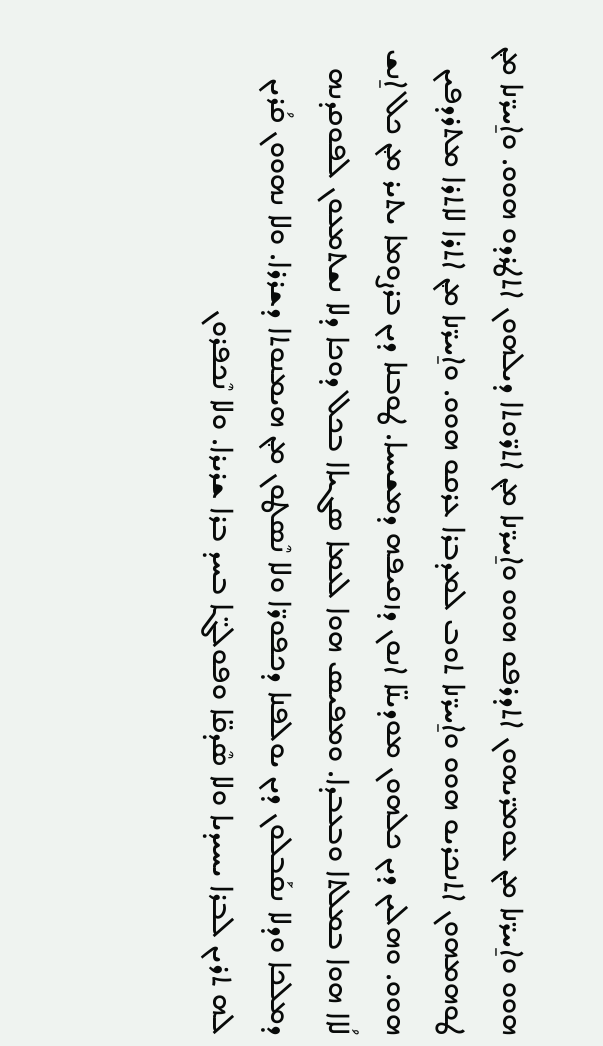ܗܘܘ ܘܐ̱ܚܪ̈ܢܐ ܡ݂ܢ ܥܘܡܪ̈ܝܗܘܢ ܐܬܕܪܦܘ ܗܘܘ ܘܐ̱ܚܪ̈ܢܐ ܡ݂ܢ ܐܬܪ̈ܘܬܐ ܕܝܠܗܘܢ ܐܬܛܪܕܘ ܗܘܘ. ܘܐ̱ܚܪ̈ܢܐ ܡ݂ܢ ܛܘܗܡܗܘܢ ܐܬܢܟܪܝܘ ܗܘܘ ܘܐ̱ܚܪ̈ܢܐ ܬܘܒ ܠܡܕܒܪܐ ܥܪܩܘ ܗܘܘ. ܘܐ̱ܚܪ̈ܢܐ ܡ݂ܢ ܐܬܪܐ ܠܐܬܪܐ ܡܬܪܕܦܝܢ ܗܘܘ. ܘܗܠܝܢ ܕܝܢ ܟܠܗܘܢ ܡܘܕܝܢ̈ܐ ܐܢܘܢ ܕܙܩܝܦܗ ܕܡܫܝܚܐ. ܛܘܒܢܐ ܕܝܢ ܒܪܨܘܡܐ ܝܬܝܪ ܡ݂ܢ ܟܠ ܐ̱ܢܫ ܠܳܐܐ ܗܘܐ ܒܡܠܬܐ ܘܒܥܒܕܐ. ܘܡܦܝܣ ܗܘܐ ܠܥܡܐ ܣܓܝܐܐ ܒܟܠ ܕܘܟܐ ܕܠܐ ܢܫܬܡܥܘܢ ܠܦܘܩܕܢܗ ܕܡܠܟܐ ܘܕܠܐ ܢܩܰܒܠܘܢ ܕܝܢ ܝܘܠܦܢܐ ܕܟܦܘܪ̈ܐ ܘܠܐ ܢܶܣܛܘܢ ܡ݂ܢ ܗܝܡܢܘܬܐ ܕܫܪܪܐ. ܘܠܐ ܢܗܘܘܢ ܩܳܪܝܢ ܠܗ ܬܪܝܢ ܠܒܪܐ ܝܚܝܕܝܐ ܘܠܐ ܣܶܕܩ̈ܐ ܘܦܘܠܓ̈ܐ ܒܚܕ ܒܪܐ ܫܪܝܪܐ. ܘܠܐ ܢܶܟܦܪܘܢ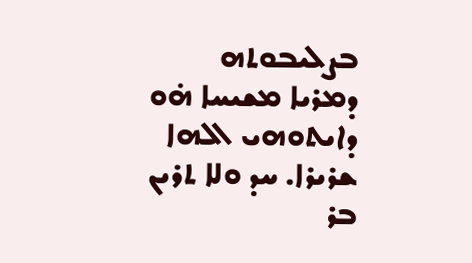ܒܨܠܝܒܘܬܗ ܕܡܪܝܐ ܡܫܝܚܐ ܗ̇ܘ ܕܐܝܬܘܗܝ ܐܠܗܐ ܫܪܝܪܐ. ܚܕ ܘܠܐ ܬܪܝܢ ܒܪ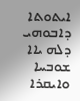ܐܝܬܘܬܐ ܕܐܒܘܗܝ ܕܠܗ ܝܐܐ ܫܘܒܚܐ ܘܐܝܩܪܐ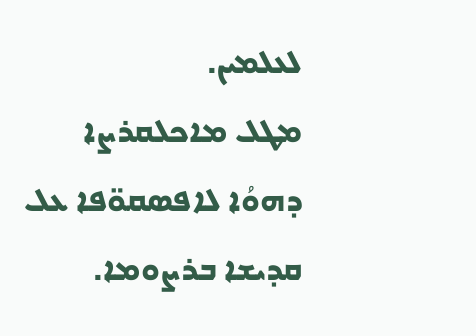ܠܥܠܡܝܢ.
ܡܛܠ ܡܐܟܠܩܪܨܐ ܕܗܘܳܐ ܠܐܦܣܩܘ̈ܦܐ ܥܠ ܩܕܝܫܐ ܒܪܨܘܡܐ.